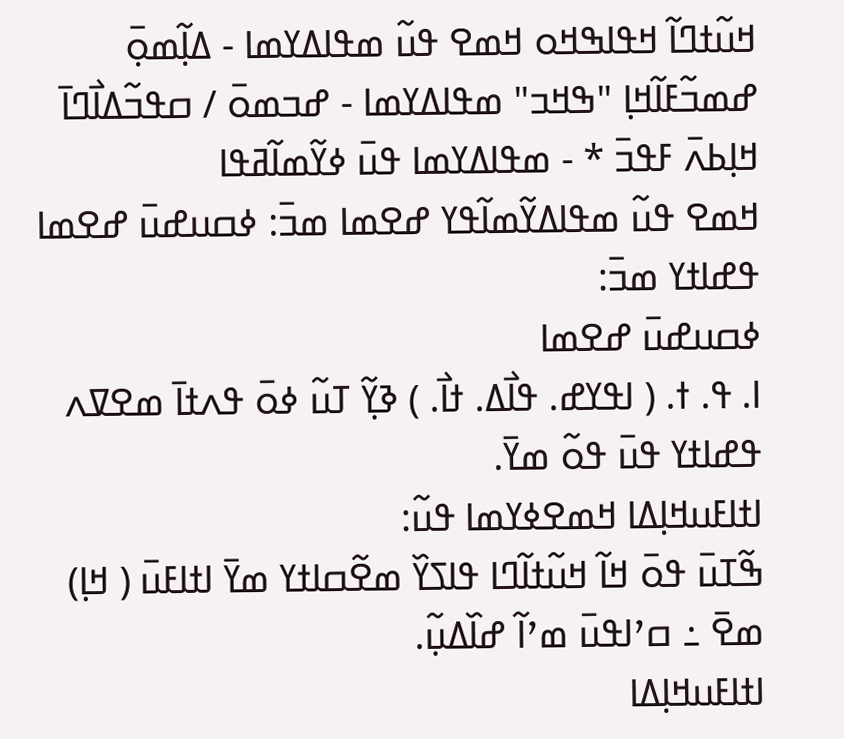ߞߎ߬ߙߣߊ߬ ߞߟߊߒߞߋ ߞߘߐ ߟߎ߬ ߘߟߊߡߌߘߊ - ߡߊ߲߬ߘߋ߲߫ ߝߘߏ߬ߓߊ߬ߞߊ߲ "ߒߞߏ" ߘߟߊߡߌߘߊ - ߝߏߘߋ߫ / ߛߟߏ߬ߡߊ߯ߣߊ߫ ߞߊ߲ߕߍ߫ ߓߟߏ߫ * - ߘߟߊߡߌߘߊ ߟߎ߫ ߦߌ߬ߘߊ߬ߥߟߊ
ߞߘߐ ߟߎ߬ ߘߟߊߡߌ߬ߘߊ߬ߟߌ ߝߐߘߊ ߘߏ߫: ߦߛߎߝߎ߫ ߝߐߘߊ   ߟߝߊߙߌ ߘߏ߫:
ߦߛߎߝߎ߫ ߝߐߘߊ
ߊ. ߟ. ߙ. ( ߊߟߌߝ. ߟߊ߯ߡ. ߙߊ߯. ) ߢߌ߲߬ ߠߎ߬ ߦߋ߫ ߟߍߙߊ߫ ߘߐߜߍ ߟߝߊߙߌ ߟߎ߫ ߟߋ߬ ߘߌ߫.
ߊߙߊߓߎߞߊ߲ߡߊ ߞߘߐߦߌߘߊ ߟߎ߬:
ߒ߬ߠߎ߫ ߟߋ߫ ߞߊ߬ ߞߎ߬ߙߊ߬ߣߊ ߟߊߖߌ߰ ߘߐ߬ߛߊߙߌ ߘߌ߫ ߊߙߊߓߎ߫ ( ߞߊ߲) ߘߐ߫ ߸ ߛߴߊߟߎ߫ ߘߴߊ߬ ߝߊ߰ߡߎ߲߬.
ߊߙߊߓߎߞߊ߲ߡߊ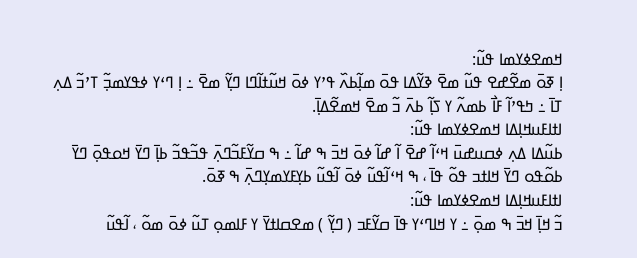ߞߘߐߦߌߘߊ ߟߎ߬:
ߊ߲ ߧߋ߫ ߘߐ߬ߝߐ ߟߎ߬ ߘߐ߫ ߢߌ߬ߡߊ ߟߋ߫ ߘߊ߲߬ߕߍ߰ ߟߴߌ ߦߋ߫ ߞߎ߬ߙߊ߬ߣߊ ߣߌ߲߬ ߘߐ߫ ߸ ߊ߲ ߣߵߌ ߦߟߌߘߏ߲߬ ߠߴߏ߬ ߡߍ߲ ߠߊ߫ ߸ ߤߟߴߊ߬ ߓߊ߯ ߕߘߍ߬ ߌ ߖߊ߲߬ ߕߍ߫ ߏ߬ ߘߐ߫ ߞߘߐ߬ߡߊ߲߫.
ߊߙߊߓߎߞߊ߲ߡߊ ߞߘߐߦߌߘߊ ߟߎ߬:
ߕߎ߬ߡߊ ߡߍ߲ ߦߛߎߝߎ߫ ߞߵߊ߬ ߝߐ߫ ߊ߬ ߝߊ߬ ߦߋ߫ ߞߏ߫ ߒ ߝߊ߬ ߸ ߒ ߛߌ߬ߓߏ߬ߣߍ߲߫ ߟߏ߬ߟߏ߬ ߕߊ߲߫ ߣߌ߫ ߞߋߟߋ߲߫ ߣߌ߫ ߕߋ߬ߟߋ ߣߌ߫ ߞߊߙߏ ߟߋ߬ ߟߊ߫ ، ߒ ߞߵߊ߬ߟߎ߬ ߦߋ߫ ߊ߬ߟߎ߬ ߕߌ߲ߓߌߘߌ߲ߣߍ߲߫ ߒ ߧߋ߫.
ߊߙߊߓߎߞߊ߲ߡߊ ߞߘߐߦߌߘߊ ߟߎ߬:
ߏ߬ ߞߊ߲߫ ߞߏ߫ ߒ ߘߋ߲߫ ߸ ߌ ߞߊߣߵߌ ߟߊ߫ ߛߌ߬ߓߏ ( ߣߌ߲߬ ) ߘߐߛߊߙߌ߫ ߌ ߓߊߘߋ߲ ߠߎ߬ ߦߋ߫ ߘߋ߬ ، ߊ߬ߟߎ߬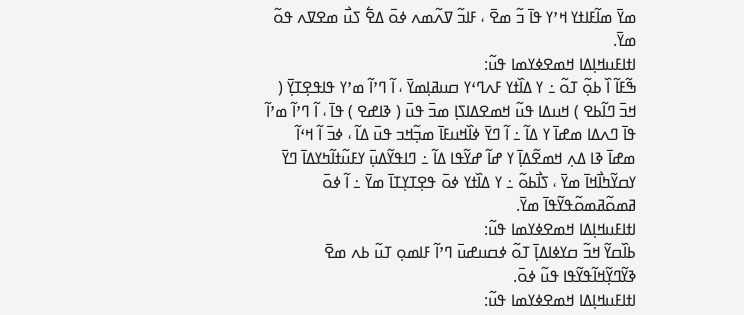ߘߌ߫ ߘߊ߬ߓߊߙߌ ߞߴߌ ߟߊ߫ ߏ߬ ߘߐ߫ ، ߓߊߏ߬ ߜߍ߬ߘߍ ߦߋ߫ ߡߐ߱ ߖߎ߯ ߘߐߜߍ ߟߋ߬ ߘߌ߫.
ߊߙߊߓߎߞߊ߲ߡߊ ߞߘߐߦߌߘߊ ߟߎ߬:
ߒ߬ߓߊ߬ ߊ߰ ߕߋ߲߬ ߠߋ߬ ߸ ߌ ߡߊ߰ߙߌ ߓߍߣߵߌ ߛߎߥߊ߲ߘߌ߫ ، ߊ߬ ߣߴߊ߬ ߘߴߌ ߟߊߟߐ߲ߠߌ߲߫ ( ߞߏ߫ ߣߊ߬ߕߐ ) ߞߎߡߊ ߟߎ߬ ߞߘߐߡߊߖߊ߲ ߘߏ߫ ߟߎ߫ ( ߢߊߝߐ ) ߟߊ߫ ، ߊ߬ ߣߴߊ߬ ߘߴߊ߬ ߟߊ߫ ߣߍߡߊ ߘߝߊ߫ ߌ ߡߊ߬ ߸ ߊ߬ ߣߌ߫ ߦߊ߰ߞߎߓߊ߫ ߘߏ߲߬ߞߏ ߟߎ߫ ߡߊ߬ ، ߦߏ߫ ߊ߬ ߞߵߊ߬ ߘߝߊ߫ ߢߊ ߡߍ߲ ߞߘߐ߬ߡߊ߲߫ ߌ ߝߊ߬ ߝߌ߬ߟߊ ߡߊ߬ ߸ ߣߊߟߌ߬ߡߎ߲߫ ߌߓߎ߬ߙߊ߬ߤߌߡߊ߫ ߣߌ߫ ߌߛߌ߬ߤߊ߯ߞߊ߫ ߘߌ߫ ، ߖߊ߯ߕߋ߬ ߸ ߌ ߡߊ߰ߙߌ ߦߋ߫ ߟߐ߲ߠߌ߲ߠߊ߫ ߘߌ߫ ߸ ߊ߬ ߦߋ߫ ߥߘߋ߬ߥߘߋ߬ߟߌ߬ߟߊ߫ ߘߌ߫.
ߊߙߊߓߎߞߊ߲ߡߊ ߞߘߐߦߌߘߊ ߟߎ߬:
ߕߊ߰ߛߌ߬ ߞߏ߬ ߛߌߦߊߡߊ߲߫ ߠߋ߬ ߦߛߎߝߎ߫ ߣߴߊ߬ ߓߊߘߋ߲ ߠߎ߬ ߕߍ ߘߐ߫ ߢߌ߬ߣߌ߲߬ߞߊ߬ߟߌ߬ߟߊ ߟߎ߬ ߦߋ߫.
ߊߙߊߓߎߞߊ߲ߡߊ ߞߘߐߦߌߘߊ ߟߎ߬: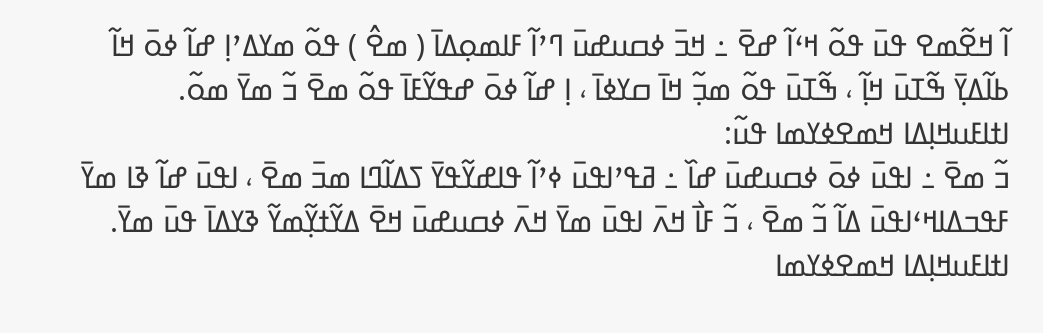ߊ߬ ߞߐ߬ߘߐ ߟߎ߫ ߟߋ߬ ߞߵߊ߬ ߝߐ߫ ߸ ߞߏ߫ ߦߛߎߝߎ߫ ߣߴߊ߬ ߓߊߘߋ߲ߡߊ߫ ( ߘߐ߮ ) ߟߋ߬ ߘߌߡߴߊ߲ ߝߊ߬ ߦߋ߫ ߞߊ߬ ߕߊ߬ߡߌ߲߫ ߒ߬ߠߎ߫ ߞߊ߲߬ ، ߒ߬ߠߎ߫ ߟߋ߬ ߘߏ߲߬ ߞߊ߫ ߛߌߦߊ߫ ، ߊ߲ ߝߊ߬ ߦߋ߫ ߝߟߌ߬ߓߊ߫ ߟߋ߬ ߘߐ߫ ߏ߬ ߘߌ߫ ߘߋ߬.
ߊߙߊߓߎߞߊ߲ߡߊ ߞߘߐߦߌߘߊ ߟߎ߬:
ߏ߬ ߘߐ߫ ߸ ߊߟߎ߫ ߦߋ߫ ߦߛߎߝߎ߫ ߝߊ߰ ߸ ߥߟߴߊߟߎ߫ ߦߴߊ߬ ߟߊߝߌ߬ߟߌ߫ ߖߡߊ߬ߣߊ ߘߏ߫ ߘߐ߫ ، ߊߟߎ߫ ߝߊ߬ ߢߊ ߘߌ߫ ߓߟߏߡߊߞߵߊߟߎ߫ ߡߊ߬ ߏ߬ ߘߐ߫ ، ߏ߬ ߓߊ߯ ߞߍ߫ ߊߟߎ߫ ߘߌ߫ ߞߍ߫ ߦߛߎߝߎ߫ ߞߐ߫ ߡߌ߬ߙߌ߲߬ߘߌ߬ ߢߌߡߊ߫ ߟߎ߫ ߘߌ߫.
ߊߙߊߓߎߞߊ߲ߡߊ ߞߘߐߦߌߘߊ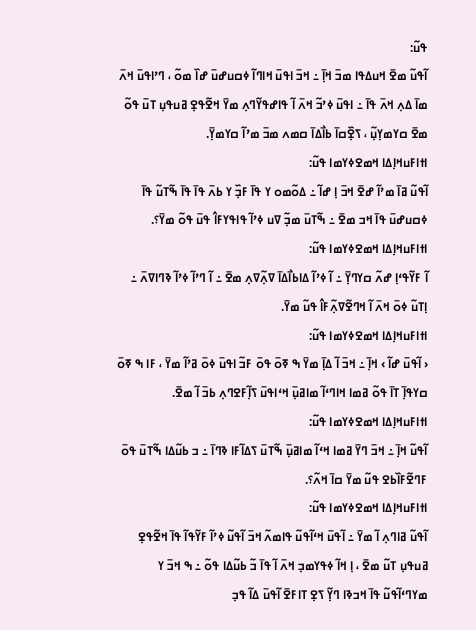ߟߎ߬:
ߊ߬ߟߎ߬ ߘߐ߫ ߞߎߡߟߊ ߘߏ߫ ߞߊ߲߫ ߸ ߞߏ߫ ߊߟߎ߫ ߞߊߣߊ߬ ߦߛߎߝߎ߫ ߝߊ߰ ߘߋ߬ ، ߣߴߊߟߎ߫ ߞߍ߫ ߘߊ߫ ߡߍ߲ ߞߍ߫ ߟߊ߫ ߸ ߊߟߎ߫ ߦߴߏ߬ ߞߍ߫ ߊ߬ ߟߊߝߟߌ߬ߣߍ߲ ߘߌ߫ ߞߐ߬ߟߐ߲ ߥߎߟߎ߲ ߠߎ߫ ߟߋ߬ ߘߐ߫ ߛߌߘߌ߲ߎ߲߬ ، ߖߐ߲߰ߛߊ߫ ߕߊ߯ߡߊ߫ ߛߘߍ ߘߏ߫ ߘߴߊ߬ ߛߌߘߌ߲߫.
ߊߙߊߓߎߞߊ߲ߡߊ ߞߘߐߦߌߘߊ ߟߎ߬:
ߊ߬ߟߎ߬ ߥߊ߫ ߘߴߊ߬ ߝߐ߫ ߞߏ߫ ߊ߲ ߝߊ߬ ߸ ߡߋ߬ߘߋ ߌ ߟߊ߫ ߓߏ߲߰ ߌ ߕߍ߫ ߟߊ߫ ߟߊ߫ ߒ߬ߠߎ߬ ߟߊ߫ ߦߛߎߝߎ߫ ߟߊ߫ ߞߏ ߘߐ߫ ߸ ߒ߬ߠߎ߫ ߘߏ߲߬ ߜߎ ߦߴߊ߬ ߟߊߟߌߓߊ߮ ߟߎ߫ ߟߋ߬ ߘߌ߫؟.
ߊߙߊߓߎߞߊ߲ߡߊ ߞߘߐߦߌߘߊ ߟߎ߬:
ߊ߬ ߓߌ߬ߟߵߊ߲ ߝߍ߬ ߛߌߣߌ߲߫ ߸ ߊ߬ ߦߴߊ߬ ߡߊߕߊ߯ߡߊ߫ ߜߍ߲߬ߜߍ߲ ߘߐ߫ ߸ ߊ߬ ߣߴߊ߬ ߦߴߊ߬ ߢߣߊߜߍ߫ ߸ ߊ߲ߠߎ߬ ߦߋ߫ ߞߍ߫ ߊ߬ ߞߣߐ߬ߜߍ߲߬ߓߊ߮ ߟߎ߬ ߘߌ߫.
ߊߙߊߓߎߞߊ߲ߡߊ ߞߘߐߦߌߘߊ ߟߎ߬:
‹ ߊ߬ߟߎ߫ ߝߊ߬ › ߞߊ߲߫ ߸ ߞߏ߫ ߊ߬ ߡߊ߲߫ ߘߌ߫ ߒ ߧߋ߫ ߟߋ߫ ߓߏ߬ ߊߟߎ߫ ߦߋ߫ ߥߴߊ߬ ߘߌ߫ ، ߓߊ ߒ ߧߋ߫ ߛߌߟߊ߲߫ ߠߊ߫ ߟߋ߬ ߥߘߊ ߞߊߣߵߊ߬ ߘߊߥߎ߲߫ ߞߵߊߟߎ߫ ߖߊ߲߬ߓߐߣߍ߲ ߕߏ߫ ߊ߬ ߘߐ߫.
ߊߙߊߓߎߞߊ߲ߡߊ ߞߘߐߦߌߘߊ ߟߎ߬:
ߊ߬ߟߎ߬ ߞߊ߲߫ ߸ ߞߏ߫ ߣߌ߫ ߥߘߊ ߞߵߊ߬ ߘߊߥߎ߲߫ ߒ߬ߠߎ߫ ߖߡߊ߬ߓߊ ߢߣߊ߫ ߸ ߏ ߕߎ߬ߡߊ ߒ߬ߠߎ߫ ߟߋ߫ ߓߣߐ߬ߓߊ߰ߕߐ ߟߎ߬ ߘߌ߫ ߛߊ߫ ߞߍ߬؟.
ߊߙߊߓߎߞߊ߲ߡߊ ߞߘߐߦߌߘߊ ߟߎ߬:
ߊ߬ߟߎ߬ ߥߊߣߍ߲ ߊ߬ ߘߌ߫ ߸ ߊ߬ߟߎ߫ ߞߵߊ߬ߟߎ߬ ߟߊߘߍ߬ ߞߏ߫ ߊ߬ߟߎ߬ ߦߴߊ߬ ߓߌ߬ߟߊ߬ ߟߊ߫ ߞߐ߬ߟߐ߲ ߥߎߟߎ߲ ߠߎ߬ ߘߐ߫ ، ߊ߲ ߞߊ߬ ߦߟߌߘߏ߲ ߞߍ߫ ߊ߬ ߟߊ߫ ߏ߬ ߕߎ߬ߡߊ ߟߋ߬ ߸ ߒ ߞߏ߫ ߌ ߘߌߣߵߊ߬ߟߎ߬ ߟߊ߫ ߞߏߢߊ ߣߌ߲߬ ߖߐ߲ ߠߊߓߐ߫ ߊ߬ߟߎ߫ ߡߊ߬ ߟߏ߲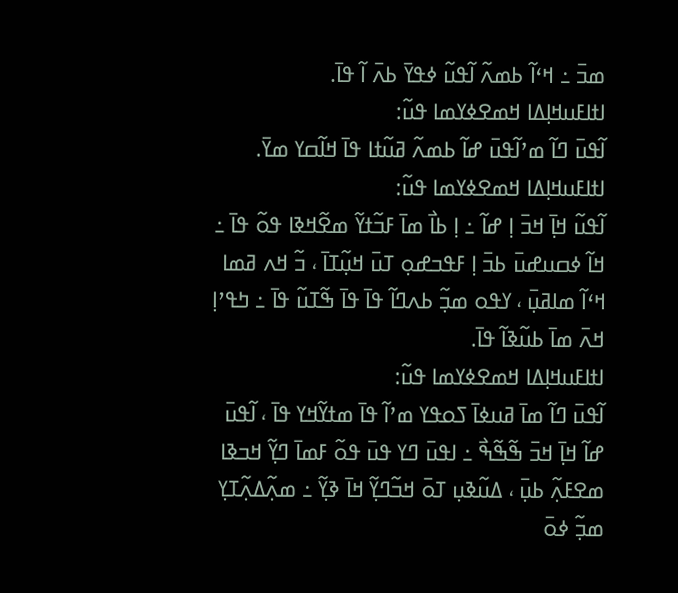ߘߏ߫ ߸ ߞߵߊ߬ ߕߘߍ߬ ߊ߬ߟߎ߬ ߦߟߌ߫ ߕߍ߫ ߊ߬ ߟߊ߫.
ߊߙߊߓߎߞߊ߲ߡߊ ߞߘߐߦߌߘߊ ߟߎ߬:
ߊ߬ߟߎ߫ ߣߊ߬ ߘߴߊ߬ߟߎ߫ ߝߊ߬ ߕߘߍ߬ ߥߎ߬ߙߊ ߟߊ߫ ߞߊ߬ߛߌ ߘߌ߫.
ߊߙߊߓߎߞߊ߲ߡߊ ߞߘߐߦߌߘߊ ߟߎ߬:
ߊ߬ߟߎ߬ ߞߊ߲߫ ߞߏ߫ ߊ߲ ߝߊ߬ ߸ ߊ߲ ߕߊ߯ ߘߊ߫ ߓߏ߬ߙߌ߬ ߘߐ߬ߞߢߊ ߟߋ߬ ߟߊ߫ ߸ ߞߊ߬ ߦߛߎߝߎ߫ ߕߏ߫ ߊ߲ ߓߟߏߝߋ߲ ߠߎ߫ ߞߎ߲߬ߠߊ߫ ، ߏ߬ ߞߍ ߥߘߊ ߞߵߊ߬ ߘߊߥߎ߲߫ ، ߌߟߋ ߘߏ߲߬ ߕߍߣߊ߬ ߟߊ߫ ߟߊ߫ ߒ߬ߠߎ߬ ߟߊ߫ ߸ ߤߟߴߊ߲ ߞߍ߫ ߘߊ߫ ߕߎ߬ߢߊ߬ ߟߊ߫.
ߊߙߊߓߎߞߊ߲ߡߊ ߞߘߐߦߌߘߊ ߟߎ߬:
ߊ߬ߟߎ߫ ߣߊ߬ ߘߊ߫ ߥߎߦߊ߫ ߖߋߟߌ ߘߴߊ߬ ߟߊ߫ ߘߙߌ߬ߞߌ ߟߊ߫ ، ߊ߬ߟߎ߫ ߝߊ߬ ߞߊ߲߫ ߞߏ߫ ߒ߬ߒ߬ߒ߯ ߸ ߊߟߎ߫ ߣߌ ߟߎ߫ ߟߋ߬ ߓߘߊ߫ ߣߌ߲߬ ߞߏߢߊ ߘߐߓߍ߲߬ ߕߎ߲߫ ، ߡߎ߬ߢߎ߲ ߠߋ߫ ߞߏ߬ߣߌ߲߬ ߞߊ߫ ߢߌ߲߬ ߸ ߘߍ߲߬ߡߍ߲߬ߠߌ߲ ߘߏ߲߬ ߦߋ߫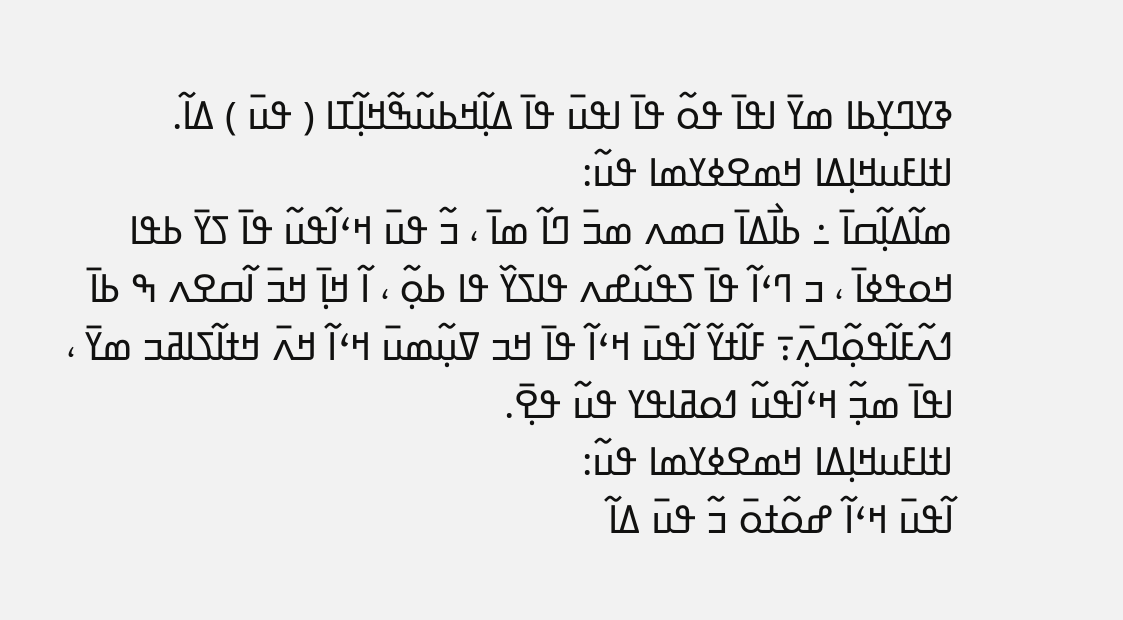ߢߌߣߌ߲ߕߊ ߘߌ߫ ߊߟߊ߫ ߟߋ߬ ߟߊ߫ ߊߟߎ߫ ߟߊ߫ ߡߊ߲߬ߞߕߎ߬ߒ߬ߞߊ߲߬ߠߊ ( ߟߎ߫ ) ߡߊ߬.
ߊߙߊߓߎߞߊ߲ߡߊ ߞߘߐߦߌߘߊ ߟߎ߬:
ߘߊ߬ߡߊ߲߬ߛߊ߫ ߸ ߕߊ߯ߡߊ߫ ߛߘߍ ߘߏ߫ ߣߊ߬ ߘߊ߫ ، ߏ߬ ߟߎ߫ ߞߵߊ߬ߟߎ߬ ߟߊ߫ ߖߌ߫ ߕߟߊ ߞߋߟߦߊ߫ ، ߏ ߣߵߊ߬ ߟߊ߫ ߖߟߎ߬ߝߍ ߟߊߖߌ߰ ߟߊ ߕߋ߲߬ ، ߊ߬ ߞߊ߲߫ ߞߏ߫ ߊ߬ߛߐߍ ߒ ߕߊ߫ ߗߍ߬ߓߊ߬ߟߋ߲߬ߣߍ߲߫߹ ߓߊ߬ߙߌ߬ ߊ߬ߟߎ߫ ߞߵߊ߬ ߟߊ߫ ߞߏ ߜߎ߲߬ߘߎ߫ ߞߵߊ߬ ߞߍ߫ ߞߙߊ߬ߖߊߥߏ ߘߌ߫ ، ߊߟߊ߫ ߘߏ߲߬ ߞߵߊ߬ߟߎ߬ ߗߋߥߊߟߌ ߟߎ߬ ߟߐ߲߫.
ߊߙߊߓߎߞߊ߲ߡߊ ߞߘߐߦߌߘߊ ߟߎ߬:
ߊ߬ߟߎ߫ ߞߵߊ߬ ߝߋ߬ߙߋ߫ ߏ߬ ߟߎ߫ ߡߊ߬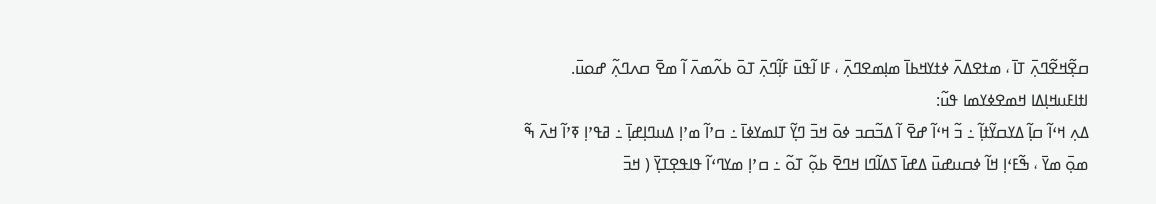ߛߐ߲߬ߞߐ߬ߣߍ߲߫ ߠߊ߫ ، ߘߙߐߡߍ߫ ߦߙߌߞߕߊ߫ ߘߊ߲ߘߐߣߍ߲߫ ، ߓߊ ߊ߬ߟߎ߫ ߓߊ߲߬ߣߍ߲߫ ߠߋ߫ ߕߍ߬ߘߍ߫ ߊ߬ ߘߐ߫ ߛߍߣߍ߲߬ ߝߋߎ߫.
ߊߙߊߓߎߞߊ߲ߡߊ ߞߘߐߦߌߘߊ ߟߎ߬:
ߡߍ߲ ߞߵߊ߬ ߛߊ߲߬ ߡߌߛߌ߬ߙߊ߲߬ ߸ ߏ߬ ߞߵߊ߬ ߝߐ߫ ߊ߬ ߡߏ߬ߛߏ ߦߋ߫ ߞߏ߫ ߣߌ߲߬ ߠߊߘߌߦߊ߫ ߸ ߛߴߊ߬ ߘߴߊ߲ ߡߎߣߊ߲ߝߊ߲߫ ߸ ߥߟߴߊ߲ ߧߴߊ߬ ߞߍ߫ ߒ߬ ߘߋ߲߫ ߘߌ߫ ، ߒ߬ߓߵߊ߲ ߞߊ߬ ߦߛߎߝߎ߫ ߡߝߊ߫ ߖߡߊ߬ߣߊ ߞߣߐ߫ ߕߋ߲߬ ߠߋ߬ ߸ ߛߴߊ߲ ߘߌߣߵߊ߬ ߟߊߟߐ߲ߠߌ߲߫ ( ߞߏ߫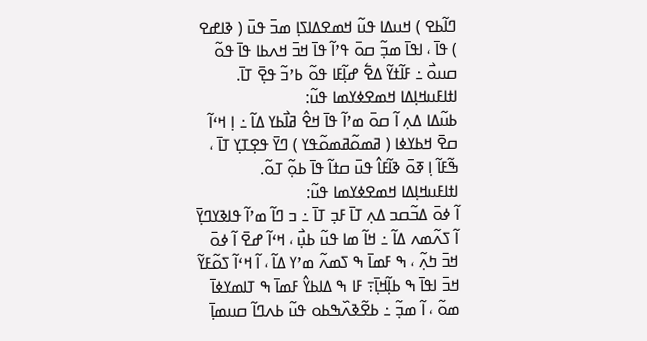ߣߊ߬ߕߐ ) ߞߎߡߊ ߟߎ߬ ߞߘߐߡߊߖߊ߲ ߘߏ߫ ߟߎ߫ ( ߢߊߝߐ ) ߟߊ߫ ، ߊߟߊ߫ ߘߏ߲߬ ߛߋ߫ ߟߴߊ߬ ߟߊ߫ ߞߏ߫ ߞߍߕߊ ߟߊ߫ ߟߋ߬ ߛߎߋ߯ ߸ ߓߊ߬ߙߌ߬ ߡߐ߱ ߝߊ߲߬ߓߊ ߟߋ߬ ߕߴߏ߬ ߟߐ߲߫ ߠߊ߫.
ߊߙߊߓߎߞߊ߲ߡߊ ߞߘߐߦߌߘߊ ߟߎ߬:
ߕߎ߬ߡߊ ߡߍ߲ ߊ߬ ߛߋ߫ ߘߴߊ߬ ߟߊ߫ ߞߐ߮ ߥߊ߯ߕߌ ߡߊ߬ ߸ ߊ߲ ߞߵߊ߬ ߛߐ߫ ߞߕߌߦߊ ( ߥߘߋ߬ߥߘߋ߬ߟߌ ) ߣߌ߫ ߟߐ߲ߠߌ߲ ߠߊ߫ ، ߒ߬ߓߊ߬ ߊ߲ ߧߋ߫ ߢߊ߬ߓߊ߮ ߟߎ߫ ߛߙߊ߬ ߟߊ߫ ߕߋ߲߬ ߠߋ߬.
ߊߙߊߓߎߞߊ߲ߡߊ ߞߘߐߦߌߘߊ ߟߎ߬:
ߊ߬ ߦߋ߫ ߡߏ߬ߛߏ ߡߍ߲ ߠߊ߫ ߓߏ߲ ߠߊ߫ ߸ ߏ ߣߊ߬ ߘߴߊ߬ ߟߊߢߌߣߌ߲߫ ߊ߬ ߖߍ߬ߘߍ ߡߊ߬ ߸ ߞߊ߬ ߘߊ ߟߎ߬ ߕߎ߲߯ ، ߞߵߊ߬ ߝߐ߫ ߊ߬ ߦߋ߫ ߞߏ߫ ߤߍ߲߬ ، ߒ ߓߘߊ߫ ߒ ߖߘߍ߬ ߘߴߌ ߡߊ߬ ، ߊ߬ ߞߵߊ߬ ߖߋ߬ߓߌ߬ ߞߏ߫ ߊߟߊ߫ ߒ ߕߊ߲߬ߞߊ߲߫߹ ߓߊ ߒ ߡߊߕߌ߮ ߓߘߊ߫ ߒ ߠߊߘߌߦߊ߫ ߘߋ߬ ، ߊ߬ ߘߏ߲߬ ߸ ߕߐ߬ߢߍ߰ߒߕߋ ߟߎ߬ ߕߍߣߊ߬ ߛߎߘߊ߲߫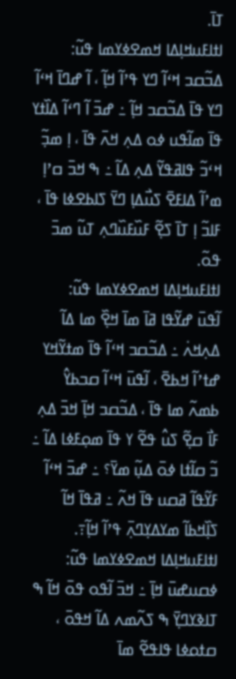ߠߊ߫.
ߊߙߊߓߎߞߊ߲ߡߊ ߞߘߐߦߌߘߊ ߟߎ߬:
ߡߏ߬ߛߏ ߞߵߊ߬ ߣߌ ߟߴߊ߬ ߞߊ߲߬ ، ߊ߬ ߝߣߊ߫ ߞߵߊ߬ ߣߌ ߟߊ߫ ߡߏ߬ߛߏ ߞߊ߲߬ ߸ ߝߏ߫ ߊ߬ ߣߵߊ߬ ߡߊ߰ߙߌ ߟߊ߫ ߘߊ߬ߟߎ ߦߋ ߡߍ߲ ߞߍ߫ ߟߊ߫ ، ߊ߲ ߘߏ߲߬ ߞߵߏ߬ ߟߊߥߟߌ߬ ߡߍ߲ ߡߊ߬ ߸ ߒ ߞߏ߫ ߛߴߊ߲ ߘߴߊ߬ ߡߊߓߐ߫ ߖߎ߯ߡߊ߲ ߣߌ߫ ߖߊߕߐߦߊ ߟߊ߫ ، ߓߊߏ߬ ߊ߲ ߠߊ߫ ߖߐ߲߬ ߓߎ߰ߓߎ߰ߣߍ߲ ߠߎ߬ ߘߏ߫ ߟߋ߬.
ߊߙߊߓߎߞߊ߲ߡߊ ߞߘߐߦߌߘߊ ߟߎ߬:
ߊ߬ߟߎ߫ ߝߌ߬ߟߊ ߥߊ߫ ߘߊ߫ ߞߐ߲߰ ߘߊ ߡߊ߬ ߡߍ߲ߞߍ߭ ߸ ߡߏ߬ߛߏ ߞߵߊ߬ ߟߊ߫ ߘߙߌ߬ߞߌ ߝߙߴߊ߬ ߞߕߐ߫ ، ߊ߬ߟߎ߫ ߞߵߊ߬ ߛߏߕߌ߮ ߕߘߍ߬ ߘߊ ߟߊ߫ ، ߡߏ߬ߛߏ ߞߊ߲߫ ߞߏ߫ ߡߍ߲ ߓߊ߯ ߛߐ߲߬ ߖߎ߮ ߟߐ߬ ߌ ߟߊ߫ ߘߋ߲ߓߦߊ ߡߊ߬ ߸ ߏ߬ ߛߊ߬ߙߊ ߦߋ߫ ߡߎ߲߬ ߘߌ߫؟ ߸ ߝߏ߫ ߞߵߊ߬ ߓߌ߬ߟߊ߬ ߥߛߎ ߟߊ߫ ߞߍ߬ ߸ ߥߟߊ߫ ߞߊ߬ ߖߊ߲߰ߞߕߊ߬ ߘߌߡߌ߲ߣߍ߲߫ ߟߴߊ߬ ߞߊ߲߬߹.
ߊߙߊߓߎߞߊ߲ߡߊ ߞߘߐߦߌߘߊ ߟߎ߬:
ߦߛߎߝߎ߫ ߞߊ߲߫ ߸ ߞߏ߫ ߊ߬ߟߋ ߟߋ߫ ߞߊ߬ ߒ ߠߊߢߌߣߌ߲߫ ߒ ߖߍ߬ߘߍ ߡߊ߬ ߞߟߋ߫ ، ߛߙߋߦߊ ߟߊߟߐ߬ ߘߊ߫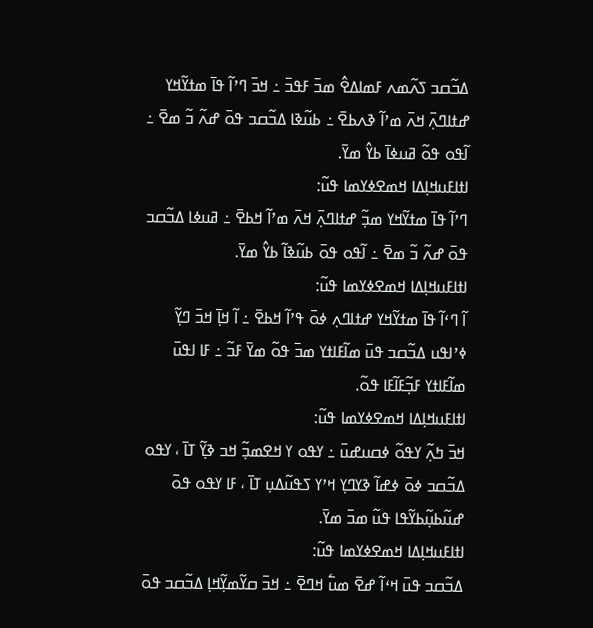ߡߏ߬ߛߏ ߖߍ߬ߘߍ ߓߘߊߡߐ߮ ߘߏ߫ ߓߟߏ߫ ߸ ߞߏ߫ ߣߴߊ߬ ߟߊ߫ ߘߙߌ߬ߞߌ ߝߙߊߣߍ߲߫ ߞߍ߫ ߘߴߊ߬ ߢߍߕߐ߫ ߸ ߕߎ߬ߢߊ ߡߏ߬ߛߏ ߟߋ߫ ߝߍ߬ ߏ߬ ߘߐ߫ ߸ ߊ߬ߟߋ ߟߋ߬ ߥߎߦߊ߫ ߕߌ߮ ߘߌ߫.
ߊߙߊߓߎߞߊ߲ߡߊ ߞߘߐߦߌߘߊ ߟߎ߬:
ߣߴߊ߬ ߟߊ߫ ߘߙߌ߬ߞߌ ߘߏ߲߬ ߝߙߊߣߍ߲߫ ߞߍ߫ ߘߴߊ߬ ߞߕߐ߫ ߸ ߥߎߦߊ ߡߏ߬ߛߏ ߟߋ߫ ߝߍ߬ ߏ߬ ߘߐ߫ ߸ ߊ߬ߟߋ ߟߋ߫ ߕߎ߬ߢߊ߬ ߕߌ߮ ߘߌ߫.
ߊߙߊߓߎߞߊ߲ߡߊ ߞߘߐߦߌߘߊ ߟߎ߬:
ߊ߬ ߣߵߊ߬ ߟߊ߫ ߘߙߌ߬ߞߌ ߝߙߊߣߍ߲ ߦߋ߫ ߟߴߊ߬ ߞߕߐ߫ ߸ ߊ߬ ߞߊ߲߫ ߞߏ߫ ߣߌ߲߬ ߦߴߊߟߎ ߡߏ߬ߛߏ ߟߎ߫ ߘߊ߬ߓߊߙߌ ߘߏ߫ ߟߋ߬ ߘߌ߫ ߓߏ߬ ߸ ߓߊ ߊߟߎ߫ ߘߊ߬ߓߊߙߌ ߓߏ߲߬ߓߊ߬ߓߊ ߟߋ߬.
ߊߙߊߓߎߞߊ߲ߡߊ ߞߘߐߦߌߘߊ ߟߎ߬:
ߞߏ߫ ߤߍ߲߬ ߌߟߋ߬ ߦߛߎߝߎ߫ ߸ ߌߟߋ ߌ ߞߐߘߏ߲߬ ߞߏ ߢߌ߲߬ ߠߊ߫ ، ߌߟߋ ߡߏ߬ߛߏ ߦߋ߫ ߦߝߊ߬ ߢߌߣߌ߲ ߞߴߌ ߖߟߎ߬ߡߎ߲ ߠߊ߫ ، ߓߊ ߌߟߋ ߟߋ߫ ߝߎ߬ߕߎ߲߬ߕߌ߬ߟߊ ߟߎ߬ ߘߏ߫ ߘߌ߫.
ߊߙߊߓߎߞߊ߲ߡߊ ߞߘߐߦߌߘߊ ߟߎ߬:
ߡߏ߬ߛߏ ߟߎ߫ ߞߵߊ߬ ߝߐ߫ ߘߎ߱ ߞߣߐ߫ ߸ ߞߏ߫ ߛߌ߬ߘߌ߲߬ߞߊ߲ ߡߏ߬ߛߏ ߟߋ߫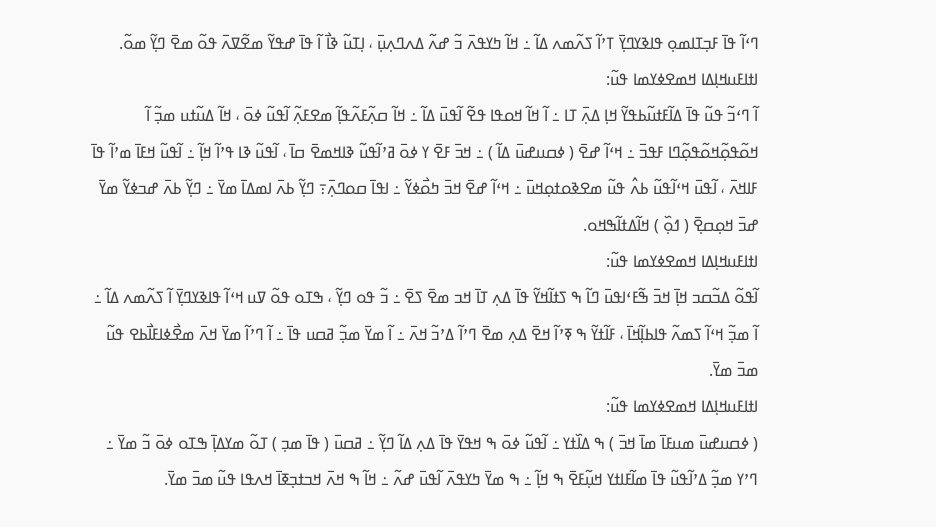ߣߵߊ߬ ߟߊ߫ ߓߏ߲ߠߊߘߋ߲ ߟߊߢߌߣߌ߲߫ ߠߴߊ߬ ߖߍ߬ߘߍ ߡߊ߬ ߸ ߞߊ߬ ߤߌߟߍ߫ ߏ߬ ߝߍ߬ ߡߍߣߍ߲ߎ߲߫ ، ߊ߲ߠߎ߬ ߢߊ߯ ߊ߬ ߟߊ߫ ߝߟߌ߬ ߘߐ߬ߜߍ߫ ߟߋ߬ ߘߐ߫ ߣߌ߲߬ ߘߋ߬.
ߊߙߊߓߎߞߊ߲ߡߊ ߞߘߐߦߌߘߊ ߟߎ߬:
ߊ߬ ߣߵߏ߬ ߟߎ߬ ߟߊ߫ ߡߊ߬ߓߙߎ߬ߕߟߌ߬ ߞߊ߲ ߡߍ߲߫ ߠߊ ߸ ߊ߬ ߞߊ߬ ߞߋߟߊ ߟߐ߬ ߊ߬ߟߎ߫ ߡߊ߬ ߸ ߞߊ߬ ߛߍ߲߬ߓߍ߬ߟߊ߲߬ ߘߐߓߍ߲߬ ߊ߬ߟߎ߬ ߦߋ߫ ، ߞߊ߬ ߡߎ߬ߙߎ ߘߏ߲߬ ߊ߬ ߞߋ߬ߟߋ߲߬ߞߋ߬ߟߋ߲߬ߣߊ ߓߟߏ߫ ߸ ߞߵߊ߬ ߝߐ߫ ( ߦߛߎߝߎ߫ ߡߊ߬ ) ߸ ߞߏ߫ ߓߐ߫ ߌ ߦߋ߫ ߥߴߊ߬ߟߎ߬ ߢߊߞߘߐ߫ ߛߊ߫ ، ߊ߬ߟߎ߬ ߢߊ ߟߴߊ߬ ߞߊ߲߬ ߸ ߊ߬ߟߎ߬ ߞߓߊ߫ ߘߴߊ߬ ߟߊ߫ ߓߊߞߍ߫ ، ߊ߬ߟߎ߫ ߞߵߊ߬ߟߎ߬ ߕߍ߮ ߟߎ߬ ߘߐߢߋߙߋ߲ߞߎ߫ ߸ ߞߵߊ߬ ߝߐ߫ ߞߏ߫ ߤߋ߯ߦߌ߬ ߸ ߊߟߊ߫ ߛߋߣߍ߲߫߹ ߣߌ߲߬ ߕߍ߫ ߊߘߡߊ߫ ߘߌ߫ ߸ ߣߌ߲߬ ߕߍ߫ ߝߏߦߌ߬ ߘߌ߫ ߝߏ߫ ߞߋ߲ߛߐ߲߫ ( ߗߋ߲߰ ) ߞߊ߬ߡߙߊ߬ߒߞߋ.
ߊߙߊߓߎߞߊ߲ߡߊ ߞߘߐߦߌߘߊ ߟߎ߬:
ߊ߬ߟߋ߬ ߡߏ߬ߛߏ ߞߊ߲߫ ߞߏ߫ ߒ߬ߓߵߊߟߎ߫ ߣߊ߬ ߒ ߖߙߊ߬ߞߌ߬ ߟߊ߫ ߡߍ߲ ߠߊ߫ ߞߏ ߘߐ߫ ߖߐ߫ ߸ ߏ߬ ߟߋ ߣߌ߲߬ ، ߒߠߋ ߟߋ߬ ߜߎ ߞߵߊ߬ ߟߊߢߌߣߌ߲߫ ߊ߬ ߖߍ߬ߘߍ ߡߊ߬ ߸ ߊ߬ ߘߏ߲߬ ߞߵߊ߬ ߖߘߍ߬ ߟߊߕߊ߲߬ߞߊ߫ ، ߓߊ߬ߙߌ߬ ߒ ߧߴߊ߬ ߞߐ߫ ߡߍ߲ ߘߐ߫ ߣߴߊ߬ ߡߴߏ߬ ߞߍ߫ ߸ ߊ߬ ߘߌ߫ ߘߏ߲߬ ߥߛߎ ߟߊ߫ ߸ ߊ߬ ߣߴߊ߬ ߘߌ߫ ߞߍ߫ ߘߐ߯ߦߊߓߊ߯ߕߐ ߟߎ߬ ߘߏ߫ ߘߌ߫.
ߊߙߊߓߎߞߊ߲ߡߊ ߞߘߐߦߌߘߊ ߟߎ߬:
( ߦߛߎߝߎ߫ ߘߎߓߊ߫ ߘߊ߫ ߞߏ߫ ) ߒ ߡߊ߰ߙߌ ߸ ߊ߬ߟߎ߬ ߦߋ߫ ߒ ߞߟߌ߫ ߟߊ߫ ߡߍ߲ ߡߊ߬ ߣߌ߲߬ ߸ ߥߛߎ߫ ( ߟߊ߫ ߘߏ߲ ) ߠߋ߬ ߘߌߡߊ߲߫ ߒߠߋ ߦߋ߫ ߏ߬ ߘߌ߫ ߸ ߣߴߌ ߘߏ߲߬ ߡߴߊ߬ߟߎ߬ ߟߊ߫ ߘߊ߬ߓߊߙߌ ߞߎ߲߬ߓߐ߫ ߒ ߞߊ߲߬ ߸ ߒ ߘߌ߫ ߤߌߟߍ߫ ߊ߬ߟߎ߫ ߝߍ߬ ߸ ߞߊ߬ ߒ ߞߍ߫ ߞߏߙߏ߲ߧߊ߫ ߞߍߟߊ ߟߎ߬ ߘߏ߫ ߘߌ߫.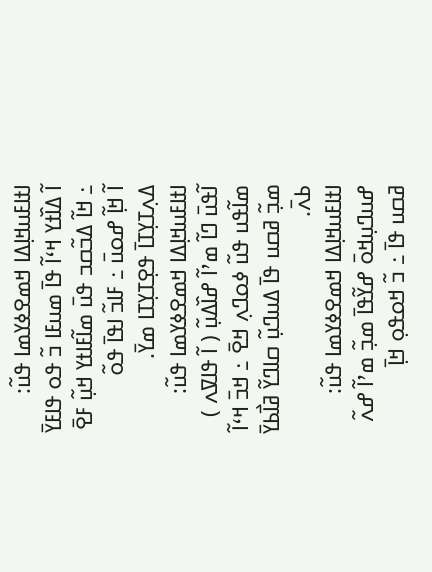ߊߙߊߓߎߞߊ߲ߡߊ ߞߘߐߦߌߘߊ ߟߎ߬:
ߊ߬ ߡߊ߰ߙߌ ߞߵߊ߬ ߟߊ߫ ߘߎߓߊ ߏ߬ ߟߋ ߟߊߓߌ߫ ߸ ߞߊ߬ ߡߏ߬ߛߏ ߟߎ߫ ߘߊ߬ߓߊߙߌ ߞߎ߲߬ ߓߐ߫ ߊ߬ ߞߊ߲߬ ߝߋߎ߫ ߸ ߓߊߏ߬ ߊߟߊ߫ ߟߋ߬ ߡߍ߲ߠߌ߲ߠߊ߫ ߟߐ߲ߠߌ߲ߠߊ ߘߌ߫.
ߊߙߊߓߎߞߊ߲ߡߊ ߞߘߐߦߌߘߊ ߟߎ߬:
ߊ߬ߟߎ߫ ߣߊ߬ ߘߴߊ߬ ߝߊ߰ߡߎ߲߬ ( ߊ߬ ߟߊߜߍ ) ߘߊ߬ߟߎ ߟߎ߬ ߦߋߣߍ߲ ߞߐ߫ ߸ ߞߏ߫ ߞߵߊ߬ ߘߏ߲߬ ߥߛߎ ߟߊ߫ ߡߎߣߎ߲߬ ߛߊߣߌ߬ ߥߊ߯ߕߌ߫ ߕߍ߫.
ߊߙߊߓߎߞߊ߲ߡߊ ߞߘߐߦߌߘߊ ߟߎ߬:
ߝߎߣߎ߲ߞߋ߫ ߝߌ߬ߟߊ߫ ߘߏ߲߬ ߘߴߊ߬ ߝߍ߬ ߥߛߎ ߟߊ߫ ߸ ߏ߬ ߞߋߟߋ߲ ߞߊ߲߫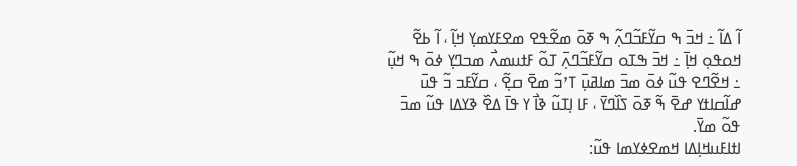ߊ߬ ߡߊ߬ ߸ ߞߏ߫ ߒ ߛߌ߬ߓߏ߬ߣߍ߲߬ ߒ ߧߋ߫ ߘߐ߬ߟߐ ߘߐߓߌߘߌ߲ ߞߊ߲߬ ، ߊ߬ ߕߐ߬ ߞߋߟߋ߲ ߞߊ߲߫ ߸ ߞߏ߫ ߒߠߋ ߛߌ߬ߓߏ߬ߣߍ߲߫ ߠߋ߬ ߓߙߎߘߍ߯ ߘߏߣߌ߲ ߦߋ߫ ߒ ߞߎ߲߬ ߸ ߞߐ߬ߣߐ ߟߎ߬ ߦߋ߫ ߘߏ߫ ߘߊߥߎ߲߫ ߠߴߏ߬ ߘߐ߫ ߛߐ߲߬ ، ߛߌ߬ߓߏ ߏ߬ ߟߎ߫ ߝߊ߬ߛߊߙߌ ߝߐ߫ ߒ߬ ߧߋ߫ ߖߊ߰ߣߌ߫ ، ߓߊ ߊ߲ߠߎ߬ ߢߊ߯ ߌ ߟߊ߫ ߡߐ߰ ߢߌߡߊ ߟߎ߬ ߘߏ߫ ߟߋ߬ ߘߌ߫.
ߊߙߊߓߎߞߊ߲ߡߊ ߞߘߐߦߌߘߊ ߟߎ߬: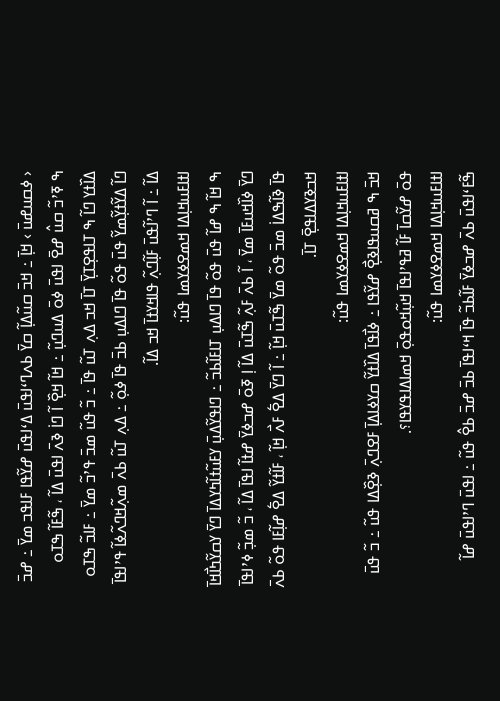‹ ߦߛߎߝߎ߫ › ߞߊ߲߫ ߸ ߞߏ߫ ߛߎ߬ߡߊ߲߬ ߛߌ߫ ߕߍߣߵߊߟߎ߫ ߡߵߊߟߎ߫ ߝߌ߬ߟߊ ߓߊߟߏ ߘߌ߫ ߸ ߝߏ߫ ߒ ߧߴߏ߬ ߛߎ߮ ߝߐ߫ ߊߟߎ߫ ߦߋ߫ ߡߎߣߎ߲߬ ߸ ߞߊ߬ ߞߐ߲߰ ߊ߬ ߣߊ߭ ߢߍ߫ ߊߟߎ߫ ߡߊ߬ ، ߒ߬ߓߊ߬ ߒߠߋ ߡߊ߰ߙߌ ߣߊ߬ ߒ ߠߊߟߐ߲ߠߌ߲߫ ߠߊ߫ ߞߏ ߡߍ߲ ߠߎ߬ ߟߊ߫ ߸ ߏ߬ ߟߎ߬ ߘߏ߫ ߟߴߏ߬ ߘߌ߫ ߸ ߓߊߏ߬ ߒߠߋ ߣߊ߬ ߡߌ߬ߙߌ߲߬ߘߌ߬ ߟߎ߫ ߟߋ߬ ߟߊ߫ ߣߊߡߎ߲ ߕߏ߫ ߟߊ߫ ߦߋ߲߬ ߸ ߡߍ߲ ߠߎ߬ ߕߍ߫ ߘߍ߲߬ߞߣߍ߬ߦߊ߬ ߟߴߊߟߊ߫ ߡߊ߬ ߸ ߊ߬ ߣߴߊ߬ߟߎ߫ ߓߊ߲߬ߣߍ߲߬ ߟߊߞߌߙߊ߫ ߞߏ ߡߊ߬.
ߊߙߊߓߎߞߊ߲ߡߊ ߞߘߐߦߌߘߊ ߟߎ߬:
ߒ ߞߊ߬ ߒ ߝߊ߬ ߟߎ߫ ߟߋ߬ ߟߊ߫ ߣߊߡߎ߲ ߠߊߓߊ߬ߕߏ߬ ߸ ߣߊߟߌ߬ߡߎ߲߫ ߌߓߎ߬ߙߊ߬ߤߌߡߊ߫ ߣߌ߫ ߌߛߌ߬ߤߊ߯ߞߊ߫ ߣߌ߫ ߦߊ߰ߞߎߓߊ߫ ߘߌ߫ ، ߊ߬ ߕߍ߫ ߓߍ߲߬ ߒ߬ߠߎ߫ ߡߊ߬ ߊ߲ ߧߋ߫ ߝߏߦߌ߫ ߝߙߊ߬ ߊߟߊ߫ ߡߊ߬ ، ߏ߬ ߘߏ߲߬ ߦߴߊߟߊ߫ ߟߊ߫ ߢߊ߬ߒߡߊ߭ ߘߏ߫ ߟߋ߬ ߘߌ߫ ߒ߬ߠߎ߫ ߞߊ߲߬ ߸ ߊ߬ ߣߌ߫ ߡߐ߱ ߓߍ߯ ߞߊ߲߬ ، ߓߊ߬ߙߌ߬ ߡߐ߱ ߝߊ߲߬ߓߊ ߟߋ߬ ߕߍ߫ ߞߏߢߌߡߊߟߐ߲߫ ߠߊ߫.
ߊߙߊߓߎߞߊ߲ߡߊ ߞߘߐߦߌߘߊ ߟߎ߬:
ߞߏ߫ ߒ ߥߛߎߟߊߢߐ߲߯ ߝߌ߬ߟߊ ߸ ߦߊ߯ߟߊ߫ ߡߊ߰ߙߌ߬ ߛߌߦߊߡߊ߲߫ ߓߐߣߍ߲߫ ߢߐ߲߰ߡߊ ߟߎ߬ ߸ ߏ߬ ߟߎ߫ ߟߋ߫ ߝߌ߬ߛߊ߫ ߓߊ߬ ߥߟߴߊߟߊ߫ ߞߎ߲߬ߞߋߟߋ߲߫ ߞߘߊߡߊߟߌߟߊ؟.
ߊߙߊߓߎߞߊ߲ߡߊ ߞߘߐߦߌߘߊ ߟߎ߬:
ߒ߬ߓߵߊߟߎ߫ ߕߍ߫ ߝߏߦߌ߫ ߓߊ߬ߕߏ߬ ߟߊ߫ ߞߵߊߟߊ߫ ߕߏ߫ ߝߏ߫ ߕߐ߮ ߟߎ߬ ߸ ߊߟߎ߫ ߣߴߊߟߎ߫ ߝߊ߬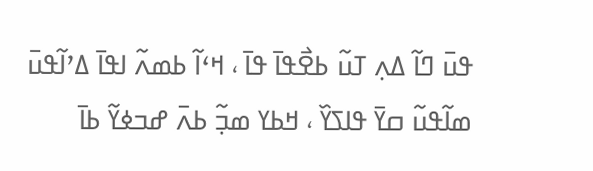ߟߎ߫ ߣߊ߬ ߡߍ߲ ߠߎ߬ ߕߐ߯ߟߊ߫ ߟߊ߫ ، ߞߵߊ߬ ߕߘߍ߬ ߊߟߊ߫ ߡߴߊ߬ߟߎ߫ ߘߊ߬ߟߎ߬ ߛߌ߫ ߟߊߖߌ߰ ، ߞߕߌ ߘߏ߲߬ ߕߍ߫ ߝߏߦߌ߬ ߕߊ߫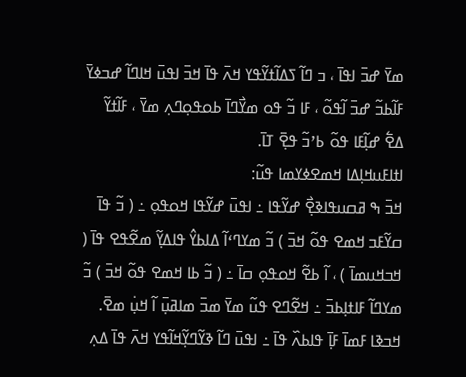ߘߌ߫ ߝߏ߫ ߊߟߊ߫ ، ߏ ߣߊ߬ ߖߡߊ߬ߙߌ߬ߟߌ ߞߍ߫ ߟߊ߫ ߞߏ߫ ߊߟߎ߫ ߞߊߣߊ߬ ߝߏߦߌ߫ ߓߊ߬ߕߏ߬ ߝߏ߫ ߊ߬ߟߋ߬ ، ߓߊ ߏ߬ ߟߋ ߘߌ߯ߣߊ߫ ߕߋߟߋ߲ߣߍ߲ ߘߌ߫ ، ߓߊ߬ߙߌ߬ ߡߐ߱ ߝߊ߲߬ߓߊ ߟߋ߬ ߕߴߏ߬ ߟߐ߲߫ ߠߊ߫.
ߊߙߊߓߎߞߊ߲ߡߊ ߞߘߐߦߌߘߊ ߟߎ߬:
ߞߏ߫ ߒ ߥߛߎߟߊߢߐ߲߯ ߝߌ߬ߟߊ ߸ ߊߟߎ߫ ߝߌ߬ߟߊ ߞߋߟߋ߲ ߸ ( ߏ߬ ߟߊ߫ ߛߌ߬ߓߏ ߞߘߐ ߟߋ߬ ߞߏ߫ ) ߏ߬ ߘߌߣߵߊ߬ ߡߊߕߌ߮ ߟߊߡߌ߲߬ ߘߐ߬ߟߐ ߟߊ߫ ( ߞߏߞߎߘߊ߫ ) ، ߊ߬ ߕߐ߬ ߞߋߟߋ߲ ߛߊ߫ ߸ ( ߏ߬ ߕߊ ߞߘߐ ߟߋ߬ ߞߏ߫ ) ߏ߬ ߘߌߣߊ߬ ߓߊߙߊ߲ߕߏ߫ ߸ ߞߐ߬ߣߐ ߟߎ߬ ߘߌ߫ ߘߏ߫ ߘߊߥߎ߲߫ ߊ߬ ߞߎ߲߭ ߘߐ߫. ߞߏߢߊ ߓߘߊ߫ ߓߊ߲߫ ߟߊߕߍ߰ ߟߊ߫ ߸ ߊߟߎ߫ ߣߊ߬ ߢߌ߬ߣߌ߲߬ߞߊ߬ߟߌ ߞߍ߫ ߟߊ߫ ߡߍ߲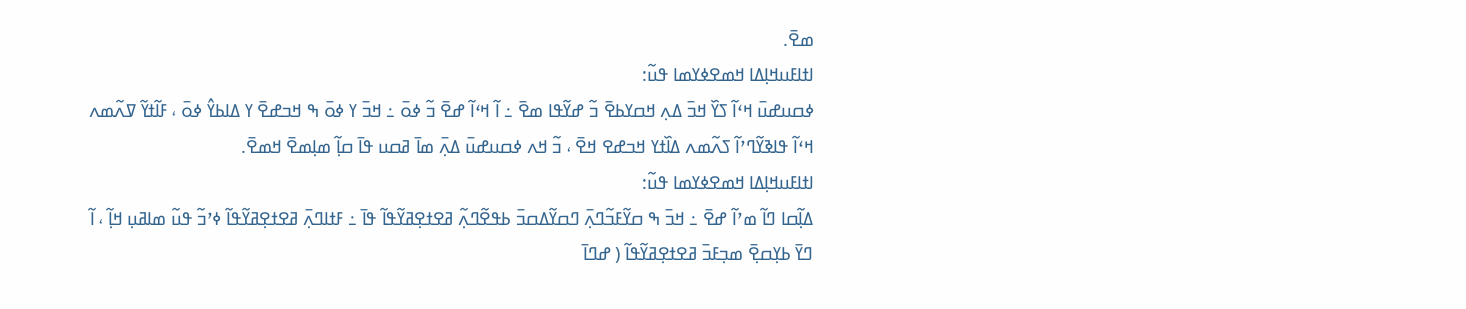ߘߐ߫.
ߊߙߊߓߎߞߊ߲ߡߊ ߞߘߐߦߌߘߊ ߟߎ߬:
ߦߛߎߝߎ߫ ߞߵߊ߬ ߖߌ߰ ߞߏ߫ ߡߍ߲ ߞߛߌߕߐ߫ ߏ߬ ߝߌ߬ߟߊ ߘߐ߫ ߸ ߊ߬ ߞߵߊ߬ ߝߐ߫ ߏ߬ ߦߋ߫ ߸ ߞߏ߫ ߌ ߦߋ߫ ߒ ߞߏߝߐ߫ ߌ ߡߊߕߌ߮ ߦߋ߫ ، ߓߊ߬ߙߌ߬ ߜߍ߬ߘߍ ߞߵߊ߬ ߟߊߢߌ߬ߣߴߊ߬ ߖߍ߬ߘߍ ߡߊ߰ߙߌ ߞߏߝߐ ߞߐ߫ ، ߏ߬ ߞߍ ߦߛߎߝߎ߫ ߡߍ߲߫ ߘߊ߫ ߥߛߎ ߟߊ߫ ߛߊ߲߬ ߘߊ߲ߘߐ߫ ߞߘߐ߫.
ߊߙߊߓߎߞߊ߲ߡߊ ߞߘߐߦߌߘߊ ߟߎ߬:
ߡߊ߲߬ߛߊ ߣߊ߬ ߘߴߊ߬ ߝߐ߫ ߸ ߞߏ߫ ߒ ߛߌ߬ߓߏ߬ߣߍ߲߫ ߣߛߌ߬ߡߛߏ߫ ߕߟߐ߬ߣߍ߲߬ ߥߐߙߐ߲ߥߌ߬ߟߊ߬ ߟߊ߫ ߸ ߓߙߊߣߍ߲߫ ߥߐߙߐ߲ߥߌ߬ߟߊ߬ ߦߴߏ߬ ߟߎ߬ ߘߊߥߎ߲ ߞߊ߲߬ ، ߊ߬ ߣߌ߫ ߕߌ߲ߛߐ߲߫ ߘߏ߲ߓߏ߫ ߥߐߙߐ߲ߥߌ߬ߟߊ߬ ( ߝߣߊ߫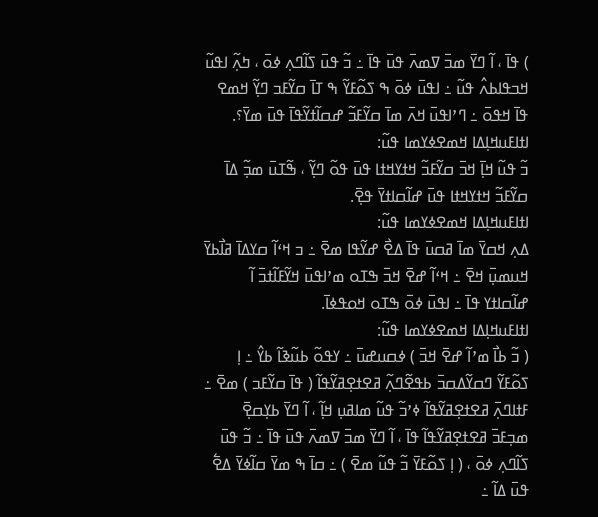) ߟߊ߫ ، ߊ߬ ߣߌ߫ ߘߏ߫ ߜߘߍ߫ ߟߎ߫ ߟߊ߫ ߸ ߏ߬ ߟߎ߫ ߖߊ߬ߣߍ߲ ߦߋ߫ ، ߤߍ߲߬ ߊߟߎ߬ ߞߏߟߊߕߍ߮ ߟߎ߬ ߸ ߊߟߎ߫ ߦߋ߫ ߒ ߖߋ߬ߓߌ߬ ߒ ߠߊ߫ ߛߌ߬ߓߏ ߣߌ߲߬ ߞߘߐ ߟߊ߫ ߞߟߋ߫ ߸ ߣߴߊߟߎ߫ ߞߍ߫ ߘߊ߫ ߛߌ߬ߓߏ߬ ߝߛߊ߬ߙߌ߬ߟߊ߫ ߟߎ߫ ߘߌ߫؟.
ߊߙߊߓߎߞߊ߲ߡߊ ߞߘߐߦߌߘߊ ߟߎ߬:
ߏ߬ ߟߎ߬ ߞߊ߲߫ ߞߏ߫ ߛߌ߬ߓߏ߬ ߞߙߌߞߙߊ ߟߎ߫ ߟߋ߬ ߣߌ߲߬ ، ߒ߬ߠߎ߫ ߘߏ߲߬ ߡߊ߫ ߛߌ߬ߓߏ߬ ߞߙߌߞߙߊ ߟߎ߫ ߝߊ߬ߛߊߙߌ߫ ߟߐ߲߫.
ߊߙߊߓߎߞߊ߲ߡߊ ߞߘߐߦߌߘߊ ߟߎ߬:
ߡߍ߲ ߞߛߌ߫ ߘߊ߫ ߥߛߎ߫ ߟߊ߫ ߡߐ߯ ߝߌ߬ߟߊ ߘߐ߫ ߸ ߏ ߞߵߊ߬ ߛߌߡߊ߫ ߥߊ߯ߕߌ߫ ߞߎߘߎ߲߫ ߞߐ߫ ߸ ߞߵߊ߬ ߝߐ߫ ߞߏ߫ ߒߠߋ ߘߴߊߟߎ߫ ߞߌ߬ߓߊ߬ߙߏ߫ ߊ߬ ߝߊ߬ߛߊߙߌ ߟߊ߫ ߸ ߊߟߎ߫ ߦߋ߫ ߒߠߋ ߞߋߟߦߊ߫.
ߊߙߊߓߎߞߊ߲ߡߊ ߞߘߐߦߌߘߊ ߟߎ߬:
( ߏ߬ ߕߊ߯ ߘߴߊ߬ ߝߐ߫ ߞߏ߫ ) ߦߛߎߝߎ߫ ߸ ߌߟߋ߬ ߕߎ߬ߢߊ߬ ߕߌ߮ ߸ ߊ߲ ߖߋ߬ߓߌ߬ ߣߛߌ߬ߡߛߏ߫ ߕߟߐ߬ߣߍ߲߬ ߥߐߙߐ߲ߥߌ߬ߟߊ߬ ( ߟߊ߫ ߛߌ߬ߓߏ ) ߘߐ߫ ߸ ߓߙߊߣߍ߲߫ ߥߐߙߐ߲ߥߌ߬ߟߊ߬ ߦߴߏ߬ ߟߎ߬ ߘߊߥߎ߲ ߞߊ߲߬ ، ߊ߬ ߣߌ߫ ߕߌ߲ߛߐ߲߫ ߘߏ߲ߓߏ߫ ߥߐߙߐ߲ߥߌ߬ߟߊ߬ ߟߊ߫ ، ߊ߬ ߣߌ߫ ߘߏ߫ ߜߘߍ߫ ߟߎ߫ ߟߊ߫ ߸ ߏ߬ ߟߎ߫ ߖߊ߬ߣߍ߲ ߦߋ߫ ، ( ߊ߲ ߖߋ߬ߓߌ߫ ߏ߬ ߟߎ߬ ߘߐ߫ ) ߸ ߛߊ߫ ߒ ߘߌ߫ ߛߊ߬ߦߌ߫ ߡߐ߱ ߟߎ߫ ߡߊ߬ ߸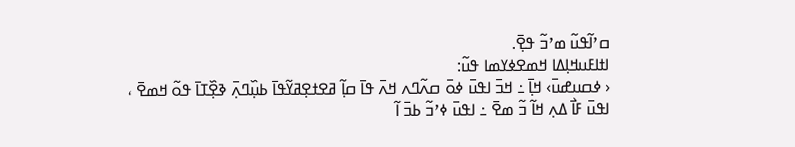ߛߴߊ߬ߟߎ߬ ߘߴߏ߬ ߟߐ߲߫.
ߊߙߊߓߎߞߊ߲ߡߊ ߞߘߐߦߌߘߊ ߟߎ߬:
‹ ߦߛߎߝߎ߫› ߞߊ߲߫ ߸ ߞߏ߫ ߊߟߎ߫ ߦߋ߫ ߛߍ߬ߣߍ ߞߍ߫ ߟߊ߫ ߛߊ߲߬ ߥߐߙߐ߲ߥߌ߬ߟߊ߫ ߕߎ߲߰ߣߍ߲߫ ߢߐ߲߰ߠߊ߫ ߟߋ߬ ߞߘߐ߫ ، ߊߟߎ߫ ߓߊ߯ ߡߍ߲ ߞߊ߬ ߏ߬ ߘߐ߫ ߸ ߊߟߎ߫ ߦߴߏ߬ ߕߏ߫ ߊ߬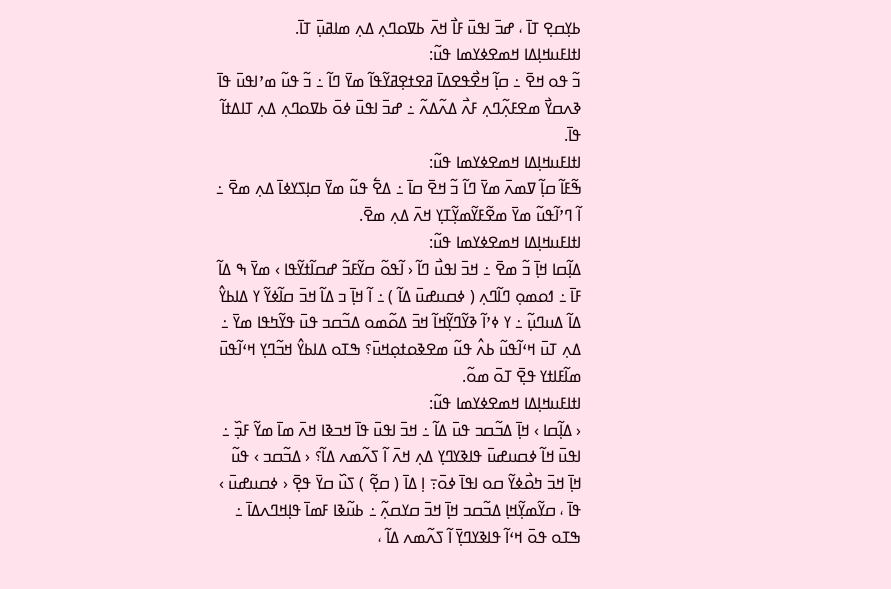ߕߌ߲ߛߐ߲ ߠߊ߫ ، ߝߏ߫ ߊߟߎ߫ ߓߊ߯ ߞߍ߫ ߕߜߋߣߍ߲ ߡߍ߲ ߘߊߥߎ߲߫ ߠߊ߫.
ߊߙߊߓߎߞߊ߲ߡߊ ߞߘߐߦߌߘߊ ߟߎ߬:
ߏ߬ ߟߋ ߞߐ߫ ߸ ߛߊ߲߬ ߞߐ߯ߟߐߡߊ߫ ߥߐߙߐ߲ߥߌ߬ߟߊ߬ ߘߌ߫ ߣߊ߬ ߸ ߏ߬ ߟߎ߬ ߘߴߊߟߎ߫ ߟߊ߫ ߢߍߛߌ߯ ߘߐߓߍ߲߬ߣߍ߲ ߓߍ߯ ߡߍ߬ߡߍ߬ ߸ ߝߏ߫ ߊߟߎ߫ ߦߋ߫ ߕߜߋߣߍ߲ ߡߍ߲ ߠߊߡߙߊ߬ ߟߊ߫.
ߊߙߊߓߎߞߊ߲ߡߊ ߞߘߐߦߌߘߊ ߟߎ߬:
ߒ߬ߓߊ߬ ߛߊ߲߬ ߜߘߍ߫ ߘߌ߫ ߣߊ߬ ߏ߬ ߞߐ߫ ߛߊ߫ ߸ ߡߐ߱ ߟߎ߬ ߘߌ߫ ߛߊ߲ߖߌߦߊ߫ ߡߍ߲ ߘߐ߫ ߸ ߊ߬ ߣߴߊ߬ߟߎ߬ ߘߌ߫ ߘߐ߬ߓߌ߬ߘߌ߲߬ߠߌ߲ ߞߍ߫ ߡߍ߲ ߘߐ߫.
ߊߙߊߓߎߞߊ߲ߡߊ ߞߘߐߦߌߘߊ ߟߎ߬:
ߡߊ߲߬ߛߊ ߞߊ߲߫ ߏ߬ ߘߐ߫ ߸ ߞߏ߫ ߊߟߎ߯ ߣߊ߬ ‹ ߊ߬ߟߋ߬ ߛߌ߬ߓߏ߬ ߝߛߊ߬ߙߌ߬ߟߊ › ߘߌ߫ ߒ ߡߊ߬ ߓߊ߫ ߸ ߗߋߘߋ߲ ߣߊ߬ߣߍ߲ ( ߦߛߎߝߎ߫ ߡߊ߬ ) ߸ ߊ߬ ߞߊ߲߫ ߏ ߡߊ߬ ߞߏ߫ ߛߊ߬ߦߌ߬ ߌ ߡߊߕߌ߮ ߡߊ߬ ߡߎߣߎ߲߬ ߸ ߌ ߦߴߊ߬ ߢߌ߬ߣߌ߲߬ߞߊ߬ ߞߏ߫ ߡߋ߬ߘߋ ߡߏ߬ߛߏ ߟߎ߫ ߟߌ߬ߤߟߊ ߘߌ߫ ߸ ߡߍ߲ ߠߎ߫ ߞߵߊ߬ߟߎ߬ ߕߍ߮ ߟߎ߬ ߘߐߢߋߙߋ߲ߞߎ߫؟ ߒߠߋ ߡߊߕߌ߮ ߞߏ߬ߣߌ߲ ߞߵߊ߬ߟߎ߫ ߘߊ߬ߓߊߙߌ ߟߐ߲߫ ߠߋ߫ ߘߋ߬.
ߊߙߊߓߎߞߊ߲ߡߊ ߞߘߐߦߌߘߊ ߟߎ߬:
‹ ߡߊ߲߬ߛߊ › ߞߊ߲߫ ߡߏ߬ߛߏ ߟߎ߫ ߡߊ߬ ߸ ߞߏ߫ ߊߟߎ߫ ߟߊ߫ ߞߏߢߊ ߞߍ߫ ߘߊ߫ ߘߌ߬ ߓߏ߲߰ ߸ ߊߟߎ߫ ߞߊ߬ ߦߛߎߝߎ߫ ߟߊߢߌߣߌ߲ ߡߍ߲ ߞߍ߫ ߊ߬ ߖߍ߬ߘߍ ߡߊ߬؟ ‹ ߡߏ߬ߛߏ › ߟߎ߬ ߞߊ߲߫ ߞߏ߫ ߤߋ߯ߦߌ߬ ߛߋ ߊߟߊ߫ ߦߋ߫߹ ߊ߲ ߡߊ߫ ( ߛߐ߲߬ ) ߖߎ߰ ߛߌ߫ ߟߐ߲߫ ‹ ߦߛߎߝߎ߫ › ߟߊ߫ ، ߛߌ߬ߘߌ߲߬ߞߊ߲ ߡߏ߬ߛߏ ߞߊ߲߫ ߞߏ߫ ߛߌߛߍ߲߬ ߸ ߕߎ߬ߢߊ ߓߘߊ߫ ߟߊ߲ߞߣߍߡߊ߫ ߸ ߒߠߋ ߟߋ߫ ߞߵߊ߬ ߟߊߢߌߣߌ߲߫ ߊ߬ ߖߍ߬ߘߍ ߡߊ߬ ،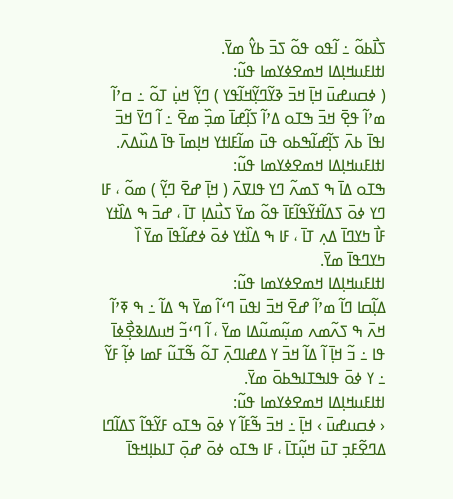ߖߊ߯ߕߋ߬ ߸ ߊ߬ߟߋ ߟߋ߬ ߖߏ߫ ߕߌ߮ ߘߌ߫.
ߊߙߊߓߎߞߊ߲ߡߊ ߞߘߐߦߌߘߊ ߟߎ߬:
( ߦߛߎߝߎ߫ ߞߊ߲߫ ߞߏ߫ ߢߌ߬ߣߌ߲߬ߞߊ߬ߟߌ ) ߣߌ߲߬ ߞߎ߲߭ ߠߋ߬ ߸ ߛߴߊ߬ ߘߴߊ߬ ߟߐ߲߫ ߞߏ߫ ߒߠߋ ߡߴߊ߬ ߖߊ߲߬ߝߊ߫ ߘߏ߲߰ ߘߐ߫ ߸ ߊ߬ ߣߌ߫ ߞߏ߫ ߊߟߊ߫ ߕߍ߫ ߖߊ߲߬ߝߊ߬ߒߕߋ ߟߎ߫ ߘߊ߬ߓߊߙߌ ߞߊ߲ߘߊ߫ ߟߊ߫ ߡߎ߰ߡߍ߫.
ߊߙߊߓߎߞߊ߲ߡߊ ߞߘߐߦߌߘߊ ߟߎ߬:
ߒߠߋ ߡߊ߫ ߒ ߖߘߍ߬ ߣߌ ߟߊߜߍ߫ ( ߞߊ߲߫ ߝߐ߫ ߣߌ߲߬ ) ߘߋ߬ ، ߓߊ ߣߌ ߦߋ߫ ߖߡߊ߬ߙߌ߬ߟߊ߬ߓߊ߫ ߟߋ߬ ߘߌ߫ ߖߎ߯ߡߊ߲ ߠߊ߫ ، ߝߏ߫ ߒ ߡߊ߰ߙߌ ߓߊ߯ ߤߌߣߊ߫ ߡߍ߲ ߠߊ߫ ، ߓߊ ߒ ߡߊ߰ߙߌ ߦߋ߫ ߦߝߊ߬ߟߊ߫ ߘߌ߫ ߊ߰ ߤߌߣߟߊ߫ ߘߌ߫.
ߊߙߊߓߎߞߊ߲ߡߊ ߞߘߐߦߌߘߊ ߟߎ߬:
ߡߊ߲߬ߛߊ ߣߊ߬ ߘߴߊ߬ ߝߐ߫ ߞߏ߫ ߊߟߎ߫ ߣߵߊ߬ ߘߌ߫ ߒ ߡߊ߬ ߸ ߒ ߧߴߊ߬ ߞߍ߫ ߒ ߖߍ߬ߘߍ ߘߎ߲߬ߘߎ߬ߡߊ ߘߌ߫ ، ߊ߬ ߣߵߏ߬ ߞߎߡߊߢߐ߲߯ߦߊ߫ ߟߊ ߸ ߏ߬ ߞߊ߲߫ ߊ߬ ߡߊ߬ ߞߏ߫ ߌ ߡߝߊߣߍ߲߫ ߠߋ߬ ߒ߬ߠߎ߬ ߓߘߊ ߦߊ߲߬ ߓߌ߬ ߸ ߌ ߦߋ߫ ߟߊߒߠߊߒߕߋ߫ ߘߌ߫.
ߊߙߊߓߎߞߊ߲ߡߊ ߞߘߐߦߌߘߊ ߟߎ߬:
‹ ߦߛߎߝߎ߫ › ߞߊ߲߫ ߸ ߞߏ߫ ߒ߬ߓߊ߬ ߌ ߦߋ߫ ߒߠߋ ߓߌ߬ߟߊ߬ ߖߡߊ߬ߣߊ ߡߣߐ߬ߓߏ߲ ߠߎ߫ ߞߎ߲߬ߠߊ߫ ، ߓߊ ߒߠߋ ߦߋ߫ ߝߋ߲߫ ߠߊߕߊ߲ߞߟߊ߫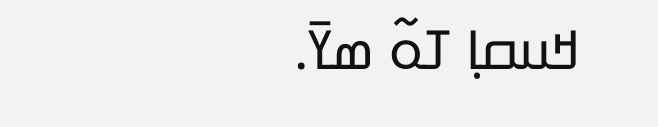ߞߎߛߊ߲ ߠߋ߬ ߘߌ߫.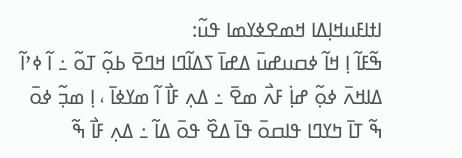ߊߙߊߓߎߞߊ߲ߡߊ ߞߘߐߦߌߘߊ ߟߎ߬:
ߒ߬ߓߊ߬ ߊ߲ ߞߊ߬ ߦߛߎߝߎ߫ ߡߝߊ߫ ߖߡߊ߬ߣߊ ߞߣߐ߫ ߕߋ߲߬ ߠߋ߬ ߸ ߊ߬ ߦߴߊ߬ ߡߊߞߍ߫ ߦߋ߲߬ ߝߊ߲߭ ߓߍ߯ ߘߐ߫ ߸ ߡߍ߲ ߓߊ߯ ߊ߬ ߘߌߦߊ߫ ، ߊ߲ ߘߏ߲߬ ߦߋ߫ ߒ߬ ߠߊ߫ ߤߌߣߊ ߟߊߛߋ߫ ߟߊ߫ ߡߐ߰ ߟߋ߫ ߡߊ߬ ߸ ߡߍ߲ ߓߊ߯ ߒ߬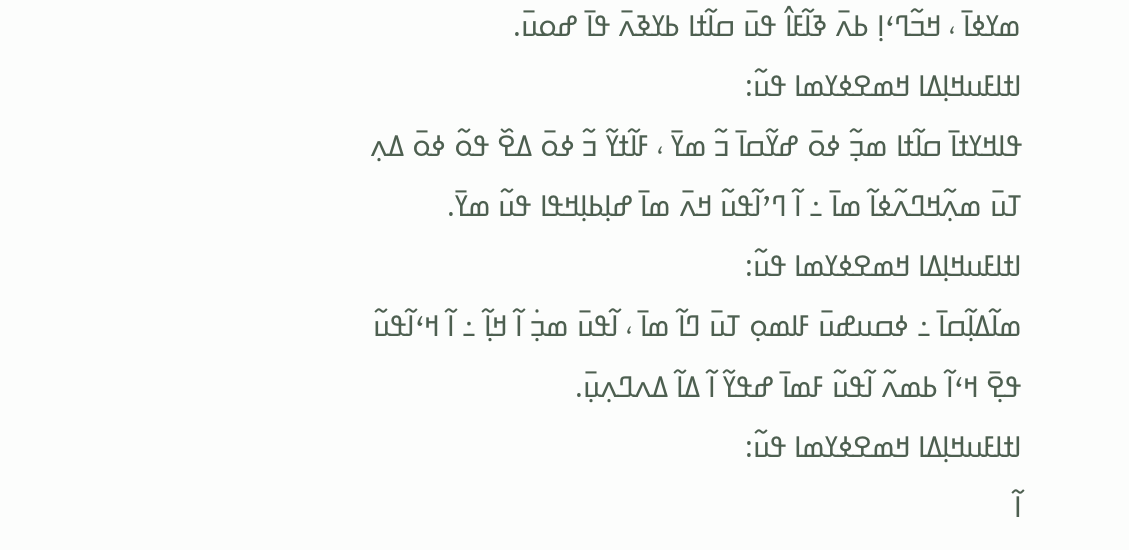ߘߌߦߊ߫ ، ߞߏ߬ߣߵߊ߲ ߕߍ߫ ߢߊ߬ߓߊ߮ ߟߎ߫ ߛߊ߬ߙߊ ߕߌߢߍ߫ ߟߊ߫ ߝߋߎ߫.
ߊߙߊߓߎߞߊ߲ߡߊ ߞߘߐߦߌߘߊ ߟߎ߬:
ߟߊߞߌߙߊ߫ ߛߊ߬ߙߊ ߘߏ߲߬ ߦߋ߫ ߝߌ߬ߛߊ߫ ߏ߬ ߘߌ߫ ، ߓߊ߬ߙߌ߬ ߏ߬ ߦߋ߫ ߡߐ߰ ߟߋ߬ ߦߋ߫ ߡߍ߲ ߠߎ߫ ߘߍ߲߬ߞߣߍ߬ߦߊ߬ ߘߊ߫ ߸ ߊ߬ ߣߴߊ߬ߟߎ߬ ߞߍ߫ ߘߊ߫ ߝߊ߲ߕߊ߲ߞߟߊ ߟߎ߬ ߘߌ߫.
ߊߙߊߓߎߞߊ߲ߡߊ ߞߘߐߦߌߘߊ ߟߎ߬:
ߘߊ߬ߡߊ߲߬ߛߊ߫ ߸ ߦߛߎߝߎ߫ ߓߊߘߋ߲ ߠߎ߫ ߣߊ߬ ߘߊ߫ ، ߊ߬ߟߎ߫ ߘߏ߲߭ ߊ߬ ߞߊ߲߬ ߸ ߊ߬ ߞߵߊ߬ߟߎ߬ ߟߐ߲߫ ߞߵߊ߬ ߕߘߍ߬ ߊ߬ߟߎ߬ ߓߘߊ߫ ߝߟߌ߬ ߊ߬ ߡߊ߬ ߡߍߣߍ߲ߎ߲߫.
ߊߙߊߓߎߞߊ߲ߡߊ ߞߘߐߦߌߘߊ ߟߎ߬:
ߊ߬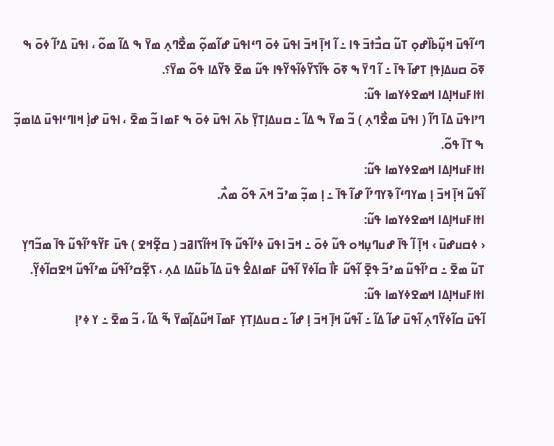ߣߵߊ߬ߟߎ߫ ߞߎ߲߬ߕߊ߰ߝߋ߲ ߠߎ߬ ߛߏ߯ߙߏ߫ ߟߊ ߸ ߊ߬ ߞߊ߲߫ ߞߏ߫ ߊߟߎ߫ ߦߋ߫ ߣߵߊߟߎ߫ ߝߊ߬ߘߋ߲߬ ߘߐ߯ߣߍ߲ ߘߌ߫ ߒ ߡߊ߬ ߘߋ߬ ، ߊߟߎ߫ ߡߴߊ߬ ߦߋ߫ ߒ ߧߋ߫ ߛߎߡߊ߲ߟߊ߲ ߠߝߊ߫ ߟߊ߫ ߸ ߊ߬ ߣߌ߫ ߒ ߧߋ߫ ߟߊ߬ߖߌ߬ߦߊ߬ߟߌ߬ߟߊ ߟߎ߬ ߘߐ߫ ߢߌ߬ߡߊ ߟߋ߬ ߘߌ߫؟.
ߊߙߊߓߎߞߊ߲ߡߊ ߞߘߐߦߌߘߊ ߟߎ߬:
ߣߴߊߟߎ߫ ߡߊ߫ ߣߊ߬ ( ߊߟߎ߫ ߘߐ߯ߣߍ߲ ) ߏ߬ ߘߌ߫ ߒ ߡߊ߬ ߸ ߛߎߡߊ߲ߠߌ߲߫ ߕߍ߫ ߊߟߎ߫ ߦߋ߫ ߒ ߓߘߊ ߏ߬ ߘߐ߫ ، ߊߟߎ߫ ߝߊ߲߭ ߞߊߣߵߊߟߎ߫ ߡߊߘߏ߲߬ ߒ ߠߊ߫ ߟߋ߬.
ߊߙߊߓߎߞߊ߲ߡߊ ߞߘߐߦߌߘߊ ߟߎ߬:
ߊ߬ߟߎ߬ ߞߊ߲߫ ߞߏ߫ ߊ߲ ߘߌߣߵߊ߬ ߢߌߣߴߊ߬ ߝߊ߬ ߟߊ߫ ߸ ߊ߲ ߘߏ߲߬ ߘߴߏ߬ ߞߍ߫ ߟߋ߬ ߘߍ߯.
ߊߙߊߓߎߞߊ߲ߡߊ ߞߘߐߦߌߘߊ ߟߎ߬:
‹ ߦߛߎߝߎ߫ › ߞߊ߲߫ ߊ߬ ߟߊ߫ ߝߎߣߎ߲ߞߋ ߟߎ߬ ߦߋ߫ ߸ ߞߏ߫ ߊߟߎ߫ ߦߴߊ߬ߟߎ߬ ߟߊ߫ ߞߙߊ߬ߖߊߥߏ ( ߛߐ߲߬ߞߐ ) ߟߎ߫ ߓߌ߬ߟߴߊ߬ߟߎ߬ ߟߊ߫ ߘߏ߬ߣߌ߲ ߠߎ߬ ߘߐ߫ ߸ ߛߴߊ߬ߟߎ߬ ߘߴߏ߬ ߟߐ߲߫ ߊ߬ߟߎ߬ ߓߊ߯ ߛߊ߬ߦߌ߫ ߊ߬ߟߎ߬ ߓߘߊߡߐ߮ ߟߎ߫ ߡߊ߬ ߕߎ߬ߡߊ ߡߍ߲ ، ߖߐ߲߬ߛߴߊ߬ߟߎ߬ ߘߴߊ߬ߟߎ߬ ߞߐߛߊ߬ߦߌ߲߬.
ߊߙߊߓߎߞߊ߲ߡߊ ߞߘߐߦߌߘߊ ߟߎ߬:
ߊ߬ߟߎ߫ ߛߊ߬ߦߌ߬ߣߍ߲ ߊ߬ߟߎ߫ ߝߊ߬ ߡߊ߬ ߸ ߊ߬ߟߎ߬ ߞߊ߲߫ ߞߏ߫ ߊ߲ ߝߊ߬ ߸ ߛߎߡߊ߲ߠߌ߲ ߓߘߊ߫ ߞߎ߬ߡߊ߲߬ߘߌ߫ ߒ߬ ߡߊ߬ ، ߏ߬ ߘߐ߫ ߸ ߌ ߦߴߊ߲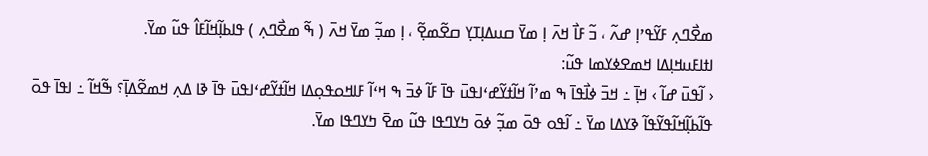ߘߐ߯ߣߍ߲ ߓߌ߬ߟߴߊ߲ ߝߍ߬ ، ߏ߬ ߓߊ߯ ߞߍ߫ ߊ߲ ߘߌ߫ ߛߎߡߊ߲ߠߌ߲ ߛߐ߬ߘߐ߲߬ ، ߊ߲ ߘߏ߲߬ ߘߌ߫ ߞߍ߫ ( ߒ߬ ߘߐ߯ߣߍ߲ ) ߟߊߕߊ߲߬ߞߊ߬ߓߊ߮ ߟߎ߬ ߘߌ߫.
ߊߙߊߓߎߞߊ߲ߡߊ ߞߘߐߦߌߘߊ ߟߎ߬:
‹ ߊ߬ߟߎ߫ ߝߊ߬ › ߞߊ߲߫ ߸ ߞߏ߫ ߦߊ߯ߟߊ߫ ߒ ߘߴߊ߬ ߞߊ߬ߙߌ߬ߝߵߊߟߎ߫ ߟߊ߫ ߓߊ߬ ߦߏ߫ ߒ ߞߵߊ߬ ߓߊߞߋߟߋ߲ߡߊ ߞߊ߬ߙߌ߬ߝߵߊߟߎ߫ ߟߊ߫ ߢߊ ߡߍ߲ ߞߘߐ߬ߡߊ߲߫؟ ߒ߬ߞߊ߬ ߸ ߊߟߊ߫ ߟߋ߫ ߟߊ߬ߕߊ߲߬ߞߊ߬ߟߌ߬ߟߊ߬ ߢߌߡߊ ߘߌ߫ ߸ ߊ߬ߟߋ ߟߋ߫ ߘߏ߲߬ ߦߋ߫ ߤߌߣߟߊ ߟߎ߬ ߘߐ߫ ߤߌߣߟߊ ߘߌ߫.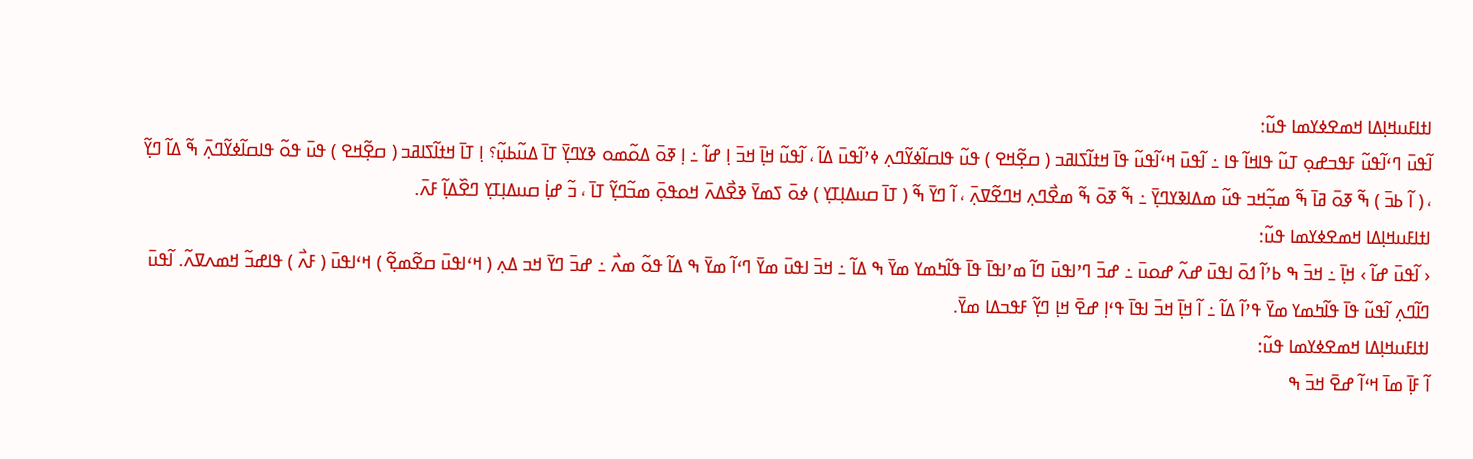ߊߙߊߓߎߞߊ߲ߡߊ ߞߘߐߦߌߘߊ ߟߎ߬:
ߊ߬ߟߎ߫ ߣߵߊ߬ߟߎ߬ ߓߟߏߝߋ߲ ߠߎ߬ ߟߊߞߊ߬ ߟߊ ߸ ߊ߬ߟߎ߫ ߞߵߊ߬ߟߎ߬ ߟߊ߫ ߞߙߊ߬ߖߊߥߏ ( ߛߐ߲߬ߞߐ ) ߟߎ߬ ߟߊߛߊ߬ߦߌ߬ߣߍ߲ ߦߴߊ߬ߟߎ߫ ߡߊ߬ ، ߊ߬ߟߎ߬ ߞߊ߲߫ ߞߏ߫ ߊ߲ ߝߊ߬ ߸ ߊ߲ ߧߋ߫ ߡߋ߬ߘߋ ߢߌߣߌ߲߫ ߠߊ߫ ߡߎ߬ߕߎ߲߬؟ ߊ߲ ߠߊ߫ ߞߙߊ߬ߖߊߥߏ ( ߛߐ߲߬ߞߐ ) ߟߎ߫ ߟߋ߬ ߟߊߛߊ߬ߦߌ߬ߣߍ߲߫ ߒ߬ ߡߊ߬ ߣߌ߲߬ ، ( ߊ߬ ߕߏ߫ ) ߒ߬ ߧߋ߫ ߥߊ߫ ߒ߬ ߘߏ߲߬ߞߏ ߟߎ߬ ߘߡߊߢߌߣߌ߲߫ ߸ ߒ߬ ߧߋ߫ ߒ߬ ߘߐ߯ߣߍ߲ ߞߣߐ߬ߜߍ߲߫ ، ߊ߬ ߣߌ߫ ߒ߬ ( ߠߊ߫ ߛߎߡߊ߲ߠߌ߲ ) ߦߋ߫ ߖߘߌ߫ ߢߐ߯ߡߍ߫ ߞߋߟߋ߲߫ ߘߏ߬ߣߌ߲߬ ߠߊ߫ ، ߏ߬ ߝߊ߲߭ ߛߎߡߊ߲ߠߌ߲ ߣߐ߰ߡߊ߲߬ ߓߍ߫.
ߊߙߊߓߎߞߊ߲ߡߊ ߞߘߐߦߌߘߊ ߟߎ߬:
‹ ߊ߬ߟߎ߫ ߝߊ߬ › ߞߊ߲߫ ߸ ߞߏ߫ ߒ ߕߴߊ߬ ߗߋ߫ ߊߟߎ߫ ߝߍ߬ ߝߋߎ߫ ߸ ߝߏ߫ ߣߴߊߟߎ߫ ߣߊ߬ ߘߴߊߟߊ߫ ߟߊ߫ ߟߊ߬ߤߘߌ ߘߌ߫ ߒ ߡߊ߬ ߸ ߞߏ߫ ߊߟߎ߫ ߘߌ߫ ߣߵߊ߬ ߘߌ߫ ߒ ߡߊ߬ ߟߋ߬ ߘߍ߯ ߸ ߝߏ߫ ߣߌ߫ ߞߏ ߡߍ߲ ( ߞߵߊߟߎ߫ ߛߐ߬ߘߐ߲߬ ) ߞߵߊߟߎ߫ ( ߓߍ߯ ) ߟߊߝߏ߬ ߞߘߍߜߍ߬. ߊ߬ߟߎ߫ ߣߊ߬ߣߍ߲ ߊ߬ߟߎ߬ ߟߊ߫ ߟߊ߬ߤߘߌ ߘߌ߫ ߟߴߊ߬ ߡߊ߬ ߸ ߊ߬ ߞߊ߲߫ ߞߏ߫ ߊߟߊ߫ ߟߵߊ߲ ߝߐ߫ ߞߊ߲ ߣߌ߲߬ ߓߟߏߡߊ ߘߌ߫.
ߊߙߊߓߎߞߊ߲ߡߊ ߞߘߐߦߌߘߊ ߟߎ߬:
ߊ߬ ߓߊ߲߫ ߘߊ߫ ߞߵߊ߬ ߝߐ߫ ߞߏ߫ ߒ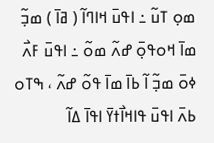ߘߋ߲ ߠߎ߬ ߸ ߊߟߎ߫ ߞߊߣߊ߬ ( ߥߊ߫ ) ߘߏ߲߬ ߘߊ߫ ߞߋߟߋ߲߫ ߝߍ߬ ߘߋ߬ ߸ ߊߟߎ߫ ߓߍ߯ ߦߋ߫ ߘߏ߲߬ ߊ߬ ߕߊ߫ ߘߊ߫ ߟߋ߬ ߝߍ߬ ، ߒߠߋ ߕߍ߫ ߊߟߎ߫ ߟߊߞߊ߯ߙߌ߫ ߊߟߊ߫ ߡߊ߬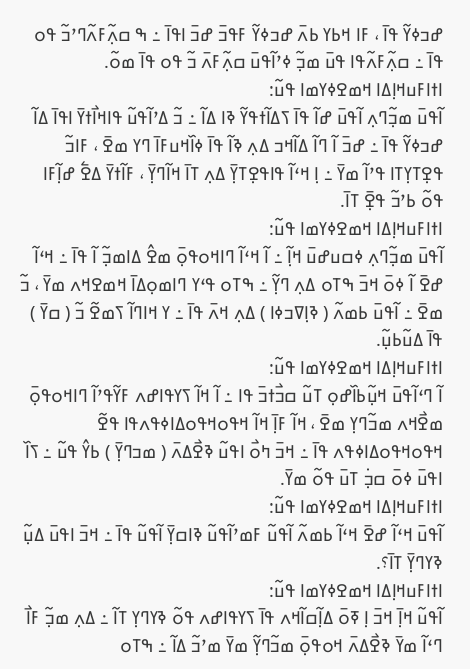ߝߏߦߌ߬ ߟߊ߫ ، ߓߊ ߞߕߌ ߕߍ߫ ߝߏߦߌ߬ ߓߟߏ߫ ߝߏ߫ ߊߟߊ߫ ߸ ߒ ߛߍ߲߬ߓߍ߬ߣߴߏ߬ ߟߋ ߟߊ߫ ߸ ߛߍ߲߬ߓߍ߬ߟߊ ߟߎ߫ ߘߏ߲߬ ߦߴߊ߬ߟߎ߫ ߛߍ߲߬ߓߍ߫ ߏ߬ ߟߋ ߟߊ߫ ߘߋ߬.
ߊߙߊߓߎߞߊ߲ߡߊ ߞߘߐߦߌߘߊ ߟߎ߬:
ߊ߬ߟߎ߫ ߘߏ߲߬ߣߍ߲ ߊ߬ߟߎ߫ ߝߊ߬ ߟߊ߫ ߖߡߊ߬ߙߟߌ߬ ߢߊ ߡߊ߬ ߸ ߏ߬ ߡߴߊ߬ߟߎ߬ ߟߊߞߊ߯ߙߌ߫ ߊߟߊ߫ ߡߊ߬ ߝߏߦߌ߬ ߟߊ߫ ߸ ߝߏ߫ ߊ߬ ߣߊ߬ ߡߊ߬ߞߏ ߡߍ߲ ߢߊ߬ ߟߊ߫ ߦߊ߰ߞߎߓߊ߫ ߣߌ ߘߐ߫ ، ߓߊߏ߬ ߟߐ߲ߠߌ߲ߠߊ ߟߴߊ߬ ߘߌ߫ ߸ ߊ߲ ߞߵߊ߬ ߟߊߟߐ߲ߠߌ߲߫ ߡߍ߲ ߠߊ߫ ߞߊ߬ߣߌ߲߫ ، ߓߊ߬ߙߌ߫ ߡߐ߱ ߝߊ߲߬ߓߊ ߟߋ߬ ߕߴߏ߬ ߟߐ߲߫ ߠߊ߫.
ߊߙߊߓߎߞߊ߲ߡߊ ߞߘߐߦߌߘߊ ߟߎ߬:
ߊ߬ߟߎ߫ ߘߏ߲߬ߣߍ߲ ߦߛߎߝߎ߫ ߞߊ߲߬ ߸ ߊ߬ ߞߵߊ߬ ߣߊߞߋߟߋ߲߫ ߘߐ߮ ߡߊߘߏ߲߬ ߊ߬ ߟߊ߫ ߸ ߞߵߊ߬ ߝߐ߫ ߊ߬ ߦߋ߫ ߞߏ߫ ߒߠߋ ߡߍ߲ ߣߌ߲߬ ߸ ߒߠߋ ߟߵߌ ߣߊߘߋ߲ߡߊ߫ ߞߘߐߞߍ ߘߌ߫ ، ߏ߬ ߘߐ߫ ߸ ߊ߬ߟߎ߫ ߕߘߍ߬ ( ߢߊ߲ߜߏߦߊ ) ߡߍ߲ ߞߍ߫ ߟߊ߫ ߸ ߌ ߞߊߣߊ߬ ߖߘߐ߬ ߏ߬ ( ߛߌ߫ ) ߟߊ߫ ߡߎ߬ߕߎ߲߬.
ߊߙߊߓߎߞߊ߲ߡߊ ߞߘߐߦߌߘߊ ߟߎ߬:
ߊ߬ ߣߵߊ߬ߟߎ߫ ߞߎ߲߬ߕߊ߰ߝߋ߲ ߠߎ߬ ߛߏ߯ߙߏ߫ ߟߊ ߸ ߊ߬ ߞߊ߬ ߖߌߟߊߝߍ ߓߌ߬ߟߴߊ߬ ߣߊߞߋߟߋ߲߫ ߘߐ߯ߞߍ ߘߏ߬ߣߌ߲ ߘߐ߫ ، ߞߊ߬ ߓߊ߲߫ ߞߊ߬ ߞߟߋߞߟߋߡߊߦߟߍߟߊ ߟߐ߬ ߞߟߋߞߟߋߡߊߦߟߍ ߟߊ߫ ߸ ߞߏ߫ ߤߋ߯ ߊߟߎ߬ ߢߐ߯ߡߍ߫ ( ߘߏߣߌ߲߫ ) ߕߌ߮ ߟߎ߬ ߸ ߖߊ߰ ߊߟߎ߫ ߦߋ߫ ߛߏ߲߭ ߠߎ߫ ߟߋ߬ ߘߌ߫.
ߊߙߊߓߎߞߊ߲ߡߊ ߞߘߐߦߌߘߊ ߟߎ߬:
ߊ߬ߟߎ߫ ߞߵߊ߬ ߝߐ߫ ߞߵߊ߬ ߕߘߍ߬ ߊ߬ߟߎ߬ ߓߘߴߊ߬ߟߎ߬ ߢߊߛߌ߲߫ ߊ߬ߟߎ߬ ߟߊ߫ ߸ ߞߏ߫ ߊߟߎ߫ ߡߎ߲߬ ߢߌߣߌ߲߫ ߠߊ߫؟.
ߊߙߊߓߎߞߊ߲ߡߊ ߞߘߐߦߌߘߊ ߟߎ߬:
ߊ߬ߟߎ߬ ߞߊ߲߫ ߞߏ߫ ߊ߲ ߧߋ߫ ߡߊ߲߬ߛߊ߬ߞߍ ߟߊ߫ ߖߌߟߊߝߍ ߟߋ߬ ߢߌߣߌ߲ ߠߊ߬ ߸ ߡߍ߲ ߘߏ߲߬ ߓߊ߯ ߣߵߊ߬ ߘߌ߫ ߢߐ߯ߡߍ߫ ߞߋߟߋ߲߫ ߘߏ߬ߣߌ߲߬ ߘߌ߫ ߘߴߏ߬ ߡߊ߬ ߸ ߒߠߋ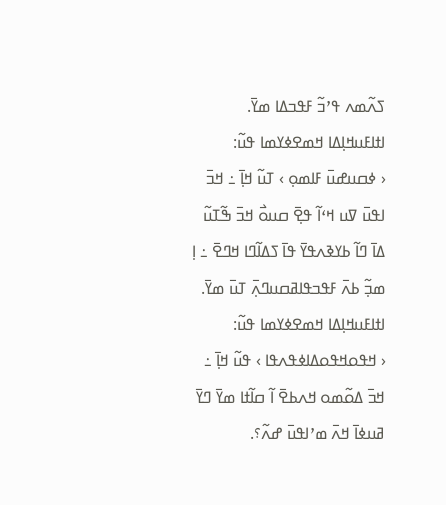ߖߍ߬ߘߍ ߟߴߏ߬ ߓߟߏߡߊ ߘߌ߫.
ߊߙߊߓߎߞߊ߲ߡߊ ߞߘߐߦߌߘߊ ߟߎ߬:
‹ ߦߛߎߝߎ߫ ߓߊߘߋ߲ › ߠߎ߬ ߞߊ߲߫ ߸ ߞߏ߫ ߊߟߎ߫ ߜߎ ߞߵߊ߬ ߟߐ߲߫ ߛߎߋ߯ ߞߏ߫ ߒ߬ߠߎ߬ ߡߊ߫ ߣߊ߬ ߕߌߢߍߟߌ߫ ߟߊ߫ ߖߡߊ߬ߣߊ ߞߣߐ߫ ߸ ߊ߲ ߘߏ߲߬ ߕߍ߫ ߓߟߏߟߊߥߛߎߣߍ߲߫ ߠߎ߫ ߘߌ߫.
ߊߙߊߓߎߞߊ߲ߡߊ ߞߘߐߦߌߘߊ ߟߎ߬:
‹ ߞߟߋߞߟߋߡߊߦߟߍߟߊ › ߟߎ߬ ߞߊ߲߫ ߸ ߞߏ߫ ߡߋ߬ߘߋ ߞߍߕߐ߫ ߊ߬ ߛߊ߬ߙߊ ߘߌ߫ ߣߌ߫ ߥߎߦߊ߫ ߞߍ߫ ߘߴߊߟߎ߫ ߝߍ߬؟.